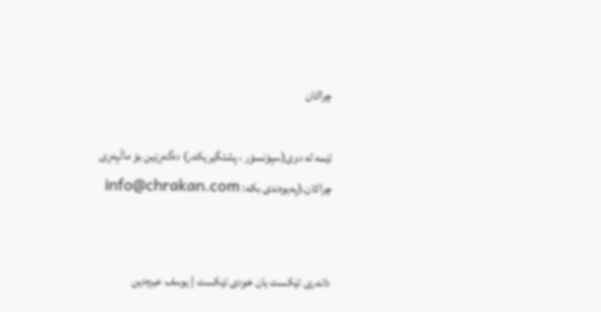چراكان

ئێمه له دوی(سپۆنسۆر ، پشتگیریکه‌ر) ده‌گه‌ڕێین بۆ ماڵپه‌ڕی چراکان.(په‌یوه‌ندی بکه: info@chrakan.com


دانه‌رى تێكست یان خودى تێكست | یوسف عیزه‌دین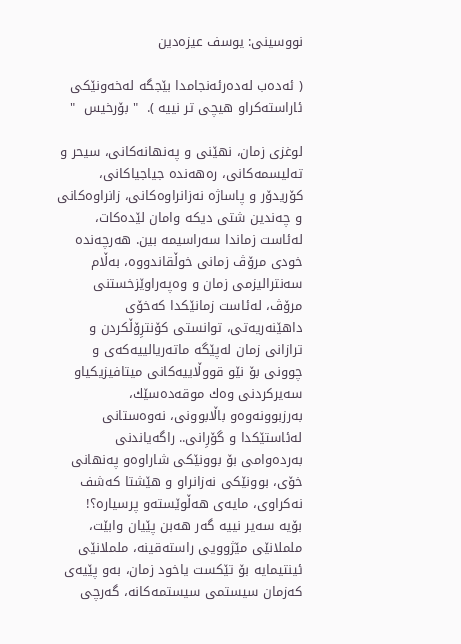نووسینى: یوسف عیزه‌دین

( ئه‌ده‌ب له‌ده‌رئه‌نجامدا بێجگه‌ له‌خه‌ونێكى ئاراسته‌كراو هیچى تر نییه‌ ).  " بۆرخیس  "

لوغزى زمان، نهێنى و په‌نهانه‌كانى، سیحر و ته‌لیسمه‌كانى، ره‌هه‌نده‌ جیاجیاكانى، كۆریدۆر و پاساژه‌ نه‌زانراوه‌كانى، زانراوه‌كانى و چه‌ندین شتى دیكه‌ وامان لێده‌كات، له‌ئاست زماندا سه‌راسیمه‌ بین. هه‌رچه‌نده‌ خودى مرۆڤ زمانى خوڵقاندووه‌، به‌ڵام سه‌نترالیزمى زمان و وه‌په‌راوێزخستنى مرۆڤ، له‌ئاست زمانێكدا كه‌خۆى داهێنه‌ریه‌تى، توانستى كۆنترِۆڵكردن و ترازانى زمان له‌پێگه‌ ماته‌ریالییه‌كه‌ى و چوونى بۆ نێو قووڵاییه‌كانى میتافیزیكیاو سه‌یركردنى وه‌ك موقه‌ده‌سێك، به‌رزبوونه‌وه‌و باڵابوونى، نه‌وه‌ستانى له‌ئاستێكدا و گۆرِانی.. راگه‌یاندنى به‌رده‌وامى بۆ بوونێكى شاراوه‌و په‌نهانى خۆى، بوونێكى نه‌زانراو و هێشتا كه‌شف نه‌كراوى، مایه‌ى هه‌ڵوێسته‌و پرسیاره‌؟!
بۆیه‌ سه‌یر نییه‌ گه‌ر هه‌بن پێیان وابێت، ململانێى مێژوویى راسته‌قینه‌، ململانێى ئینتیمایه‌ بۆ تێكست یاخود زمان، به‌و پێیه‌ى كه‌زمان سیستمى سیستمه‌كانه‌، گه‌رچى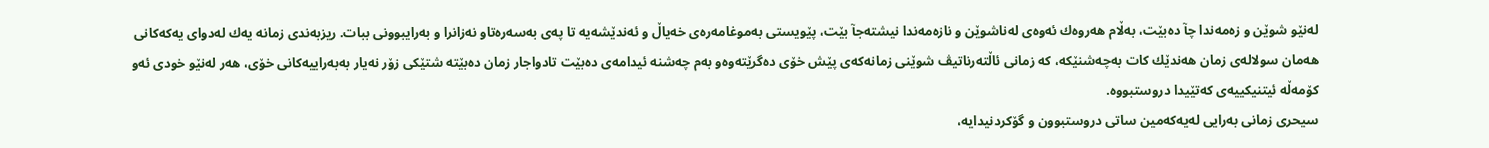له‌نێو شوێن و زه‌مه‌ندا چآ ده‌بێت، به‌ڵام هه‌روه‌ك ئه‌وه‌ى له‌ناشوێن و نازه‌مه‌ندا نیشته‌جآ بێت، پێویستى به‌موغامه‌ره‌ى خه‌یاڵ و ئه‌ندێشه‌یه‌ تا په‌ى به‌سه‌ره‌تاو نه‌زانرا و به‌رایبوونى ببات. ریزبه‌ندى زمانه‌ یه‌ك له‌دواى یه‌كه‌كانى هه‌مان سولاله‌ى زمان هه‌ندێك كات به‌چه‌شنێكه‌، كه‌ زمانى ئاڵته‌رناتیڤ شوێنى زمانه‌كه‌ى پێش خۆى ده‌گرێته‌وه‌و به‌م چه‌شنه‌ ئیدامه‌ى ده‌بێت تادواجار زمان ده‌بێته‌ شتێكى زۆر نه‌یار به‌به‌راییه‌كانى خۆى، هه‌ر له‌نێو خودى ئه‌و كۆمه‌ڵه‌ ئیتنیكییه‌ى كه‌تێیدا دروستبووه‌.
سیحرى زمانى به‌رایى له‌یه‌كه‌مین ساتى دروستبوون و گۆكردنیدایه‌،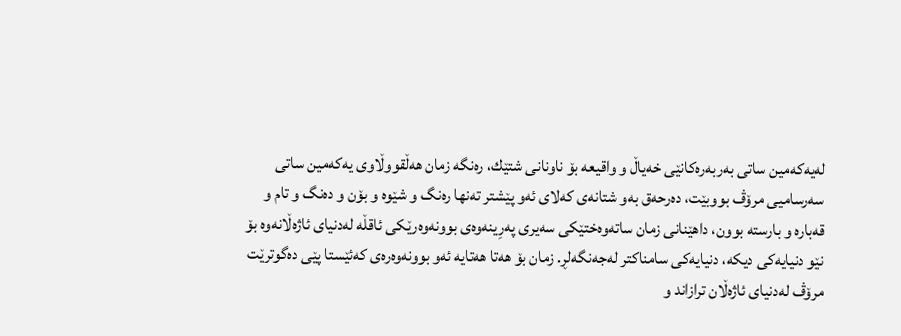له‌یه‌كه‌مین ساتى به‌ربه‌ره‌كانێى خه‌یاڵ و واقیعه‌ بۆ ناونانى شتێك، ره‌نگه‌ زمان هه‌ڵقووڵاوى یه‌كه‌مین ساتى سه‌رسامیى مرۆڤ بووبێت، ده‌رحه‌ق به‌و شتانه‌ى كه‌لاى ئه‌و پێشتر ته‌نها ره‌نگ و شێوه‌ و بۆن و ده‌نگ و تام و قه‌باره‌ و بارسته‌ بوون، داهێنانى زمان ساته‌وه‌ختێكى سه‌یرى په‌رِینه‌وه‌ى بوونه‌وه‌رێكى ئاقڵه‌ له‌دنیاى ئاژه‌ڵانه‌وه‌ بۆ نێو دنیایه‌كى دیكه‌، دنیایه‌كى سامناكتر له‌جه‌نگه‌لڕ. زمان بۆ هه‌تا هه‌تایه‌ ئه‌و بوونه‌وه‌ره‌ى كه‌ئێستا پێى ده‌گوترێت مرۆڤ له‌دنیاى ئاژه‌ڵان ترازاند و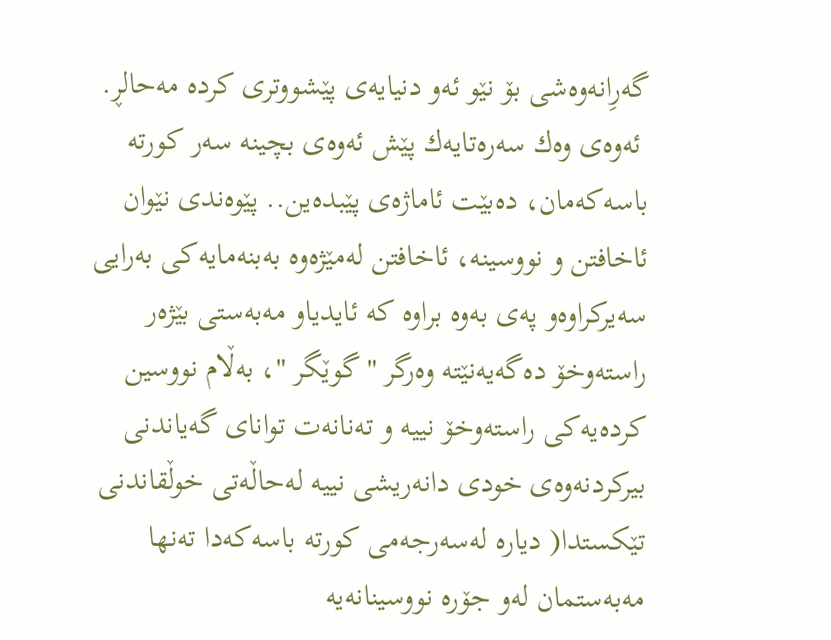گه‌رِانه‌وه‌شى بۆ نێو ئه‌و دنیایه‌ى پێشووترى كرده‌ مه‌حالڕ.
 ئه‌وه‌ى وه‌ك سه‌ره‌تایه‌ك پێش ئه‌وه‌ى بچینه‌ سه‌ر كورته‌ باسه‌كه‌مان، ده‌بێت ئاماژه‌ى پێبده‌ین.. پێوه‌ندى نێوان ئاخافتن و نووسینه‌، ئاخافتن له‌مێژه‌وه‌ به‌بنه‌مایه‌كى به‌رایى سه‌یركراوه‌و په‌ى به‌وه‌ براوه‌ كه‌ ئایدیاو مه‌به‌ستى بێژه‌ر راسته‌وخۆ ده‌گه‌یه‌نێته‌ وه‌رگر "گوێگر "، به‌ڵام نووسین كرده‌یه‌كى راسته‌وخۆ نییه‌ و ته‌نانه‌ت تواناى گه‌یاندنى بیركردنه‌وه‌ى خودى دانه‌ریشى نییه‌ له‌حاڵه‌تى خوڵقاندنى تێكستدا( دیاره‌ له‌سه‌رجه‌مى كورته‌ باسه‌كه‌دا ته‌نها مه‌به‌ستمان له‌و جۆره‌ نووسینانه‌یه‌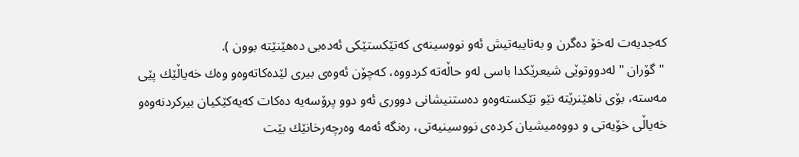كه‌جدیه‌ت له‌خۆ ده‌گرن و به‌تایبه‌تیش ئه‌و نووسینه‌ى كه‌تێكستێكى ئه‌ده‌بى ده‌هێنێته‌ بوون ).
 " گۆران " له‌دووتوێى شیعرێكدا باسى له‌و حاڵه‌ته‌ كردووه‌، كه‌چۆن ئه‌وه‌ى بیرى لێده‌كاته‌وه‌و وه‌ك خه‌یاڵێك پێى مه‌سته‌، بۆى ناهێنرێته‌ نێو تێكسته‌وه‌و ده‌ستنیشانى دوورى ئه‌و دوو پرۆسه‌یه‌ ده‌كات كه‌یه‌كێكیان بیركردنه‌وه‌و خه‌یاڵى خۆیه‌تى و دووه‌میشیان كرده‌ى نووسینیه‌تى، ره‌نگه‌ ئه‌مه‌ وه‌رچه‌رخانێك بێت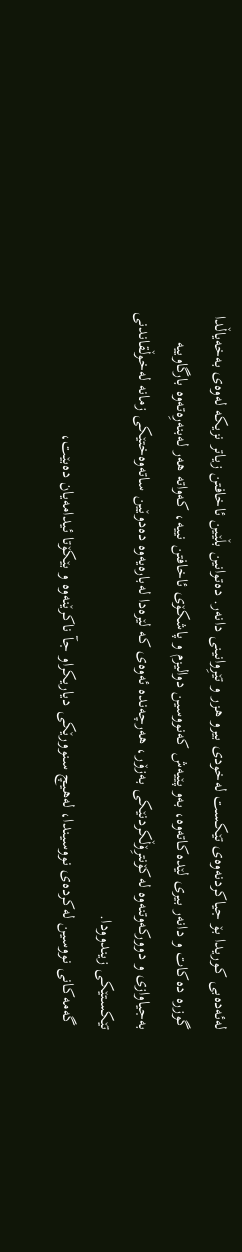له‌ئه‌ده‌بى كوریدا بۆ جیاكردنه‌وه‌ى تێكست له‌خودى بیرو هزر و تێرِوانینى دانه‌ر. ده‌توانین بڵێین ئاخافتن زیاتر نزیكه‌ له‌وه‌ى به‌خه‌یاڵدا گوزره‌ ده‌كات و دانه‌ر بیرى لێده‌كاته‌وه‌، به‌و پێیه‌ش كه‌نووسین دوالیزم و پاشكۆى ئاخافتن نییه‌، كه‌واته‌ هه‌ر له‌بنه‌رِه‌ته‌وه‌ بارگاوییه‌ به‌جیاوازى و دووركه‌وتنه‌وه‌ له‌كۆنترِۆڵكردنێكى به‌زۆر، هه‌رچه‌نده‌ ئه‌وه‌ى كه‌ لێره‌دا له‌باره‌یه‌وه‌ ده‌دوێین ساته‌وه‌ختێكى زمانه‌ له‌خوڵقاندنى تێكستێكى زیندوودا.
 گه‌مه‌كانى نووسین له‌كرده‌ى نووسیندا، له‌هیچ سنوورێكى دیاریكراو جآ ناكرێنه‌وه‌ و بێكۆتا ئیدامه‌یان ده‌بێت،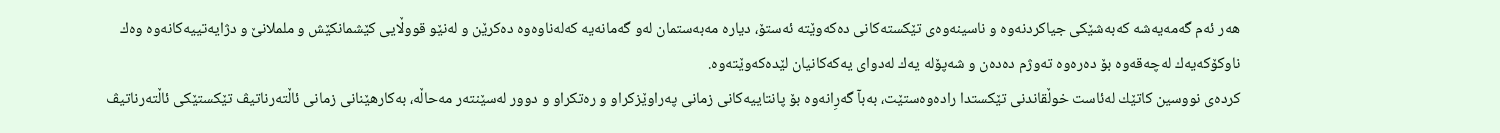هه‌ر ئه‌م گه‌مه‌یه‌شه‌ كه‌به‌شێكى جیاكردنه‌وه‌ و ناسینه‌وه‌ى تێكسته‌كانى ده‌كه‌وێته‌ ئه‌ستۆ، دیاره‌ مه‌به‌ستمان له‌و گه‌مانه‌یه‌ كه‌له‌ناوه‌وه‌ ده‌كرێن و له‌نێو قووڵایى كێشمانكێش و ململانێ و دژایه‌تییه‌كانه‌وه‌ وه‌ك ناوكۆكه‌یه‌ك له‌چه‌قه‌وه‌ بۆ ده‌ره‌وه‌ ته‌وژم ده‌ده‌ن و شه‌پۆله‌ یه‌ك له‌دواى یه‌كه‌كانیان لێده‌كه‌وێته‌وه‌.
كرده‌ى نووسین كاتێك له‌ئاست خوڵقاندنى تێكستدا راده‌وه‌ستێت، به‌بآ گه‌رِانه‌وه‌ بۆ پانتاییه‌كانى زمانى په‌راوێزكراو و ره‌تكراو و دوور له‌سێنته‌ر مه‌حاڵه‌، به‌كارهێنانى زمانى ئاڵته‌رناتیڤ تێكستێكى ئاڵته‌رناتیڤ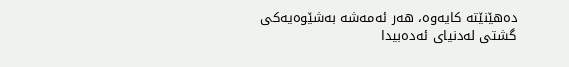ده‌هێنێته‌ كایه‌وه‌، هه‌ر ئه‌مه‌شه‌ به‌شێوه‌یه‌كى گشتى له‌دنیاى ئه‌ده‌بیدا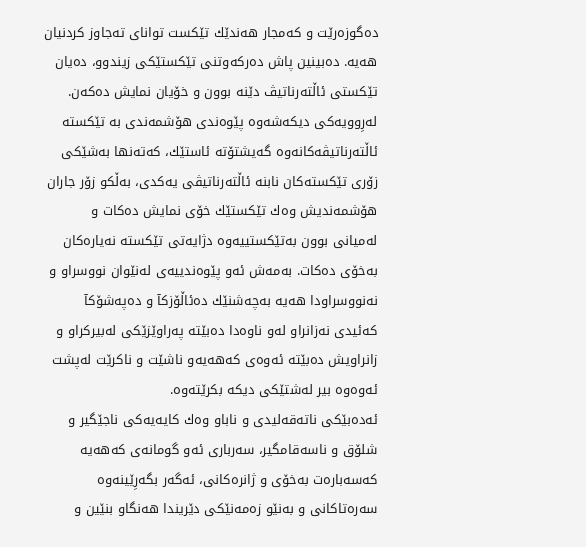ده‌گوزه‌رێت و كه‌مجار هه‌ندێك تێكست تواناى ته‌جاوز كردنیان هه‌یه‌. ده‌بینین پاش ده‌ركه‌وتنى تێكستێكى زیندوو، ده‌یان تێكستى ئاڵته‌رناتیڤ دێنه‌ بوون و خۆیان نمایش ده‌كه‌ن.
له‌رِوویه‌كى دیكه‌شه‌وه‌ پێوه‌ندى هۆشمه‌ندى به‌ تێكسته‌ ئاڵته‌رناتیڤه‌كانه‌وه‌ گه‌یشتۆته‌ ئاستێك، كه‌ته‌نها به‌شێكى زۆرى تێكسته‌كان نابنه‌ ئاڵته‌رناتیڤى یه‌كدى، به‌ڵكو زۆر جاران هۆشمه‌ندیش وه‌ك تێكستێك خۆى نمایش ده‌كات و له‌میانى بوون به‌تێكستییه‌وه‌ دژایه‌تى تێكسته‌ نه‌یاره‌كان به‌خۆى ده‌كات. به‌مه‌ش ئه‌و پێوه‌ندییه‌ى له‌نێوان نووسراو و نه‌نووسراودا هه‌یه‌ به‌چه‌شنێك ده‌ئاڵۆزكآ و ده‌په‌شۆكآ كه‌ئیدى نه‌زانراو له‌و ناوه‌دا ده‌بێته‌ په‌راوێزێكى له‌بیركراو و زانراویش ده‌بێته‌ ئه‌وه‌ى كه‌هه‌یه‌و ناشێت و ناكرێت له‌پشت ئه‌وه‌وه‌ بیر له‌شتێكى دیكه‌ بكرێته‌وه‌.
ئه‌ده‌بێكى ناته‌قه‌لیدى و ناباو وه‌ك كایه‌یه‌كى ناجێگیر و شلۆق و ناسه‌قامگیر، سه‌ربارى ئه‌و گومانه‌ى كه‌هه‌یه‌ كه‌سه‌باره‌ت به‌خۆى و ژانره‌كانى، ئه‌گه‌ر بگه‌رِێینه‌وه‌ سه‌ره‌تاكانى و به‌نێو زه‌مه‌نێكى دێریندا هه‌نگاو بنێین و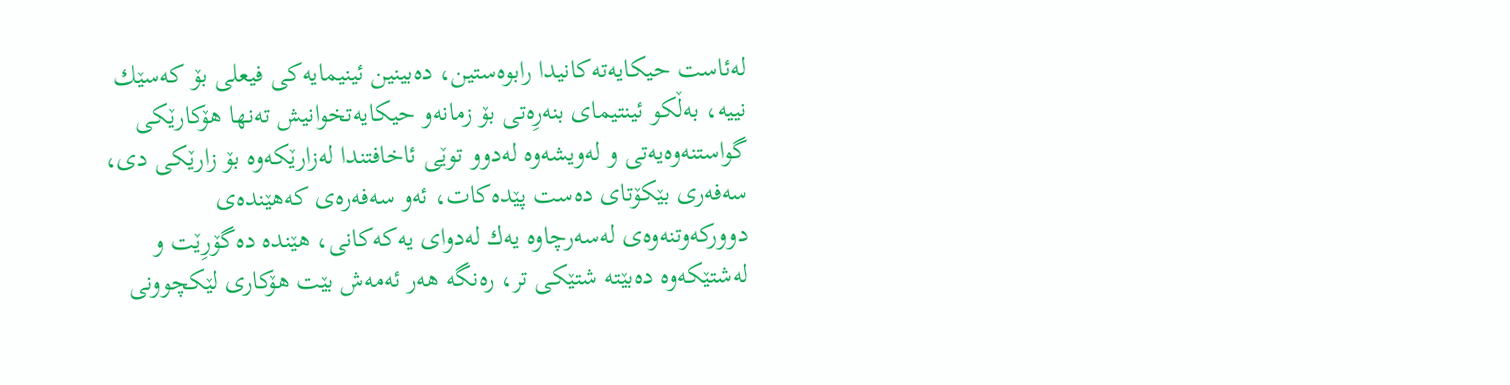له‌ئاست حیكایه‌ته‌كانیدا رابوه‌ستین، ده‌بینین ئینیمایه‌كى فیعلى بۆ كه‌سێك نییه‌، به‌ڵكو ئینتیماى بنه‌رِه‌تى بۆ زمانه‌و حیكایه‌تخوانیش ته‌نها هۆكارێكى گواستنه‌وه‌یه‌تى و له‌ویشه‌وه‌ له‌دوو توێى ئاخافتندا له‌زارێكه‌وه‌ بۆ زارێكى دى، سه‌فه‌رى بێكۆتاى ده‌ست پێده‌كات، ئه‌و سه‌فه‌ره‌ى كه‌هێنده‌ى دووركه‌وتنه‌وه‌ى له‌سه‌رچاوه‌ یه‌ك له‌دواى یه‌كه‌كانى، هێنده‌ ده‌گۆرِێت و له‌شتێكه‌وه‌ ده‌بێته‌ شتێكى تر، ره‌نگه‌ هه‌ر ئه‌مه‌ش بێت هۆكارى لێكچوونى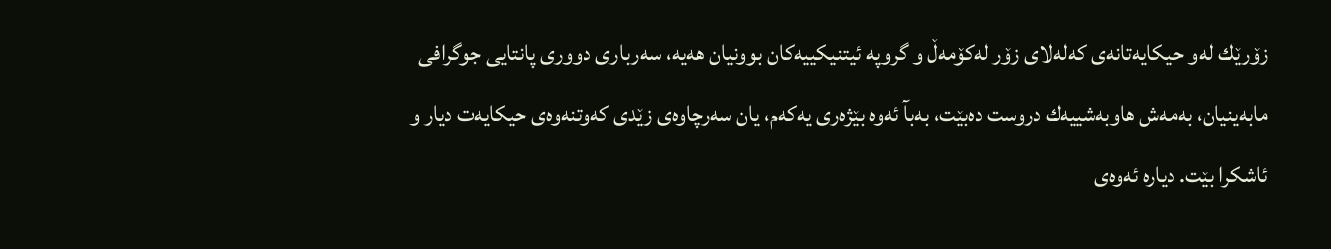زۆرێك له‌و حیكایه‌تانه‌ى كه‌له‌لاى زۆر له‌كۆمه‌ڵ و گروپه‌ ئیتنیكییه‌كان بوونیان هه‌یه‌، سه‌ربارى دوورى پانتایى جوگرافى مابه‌ینیان، به‌مه‌ش هاوبه‌شییه‌ك دروست ده‌بێت، به‌بآ ئه‌وه‌ بێژه‌رى یه‌كه‌م، یان سه‌رچاوه‌ى زێدى كه‌وتنه‌وه‌ى حیكایه‌ت دیار و ئاشكرا بێت. دیاره‌ ئه‌وه‌ى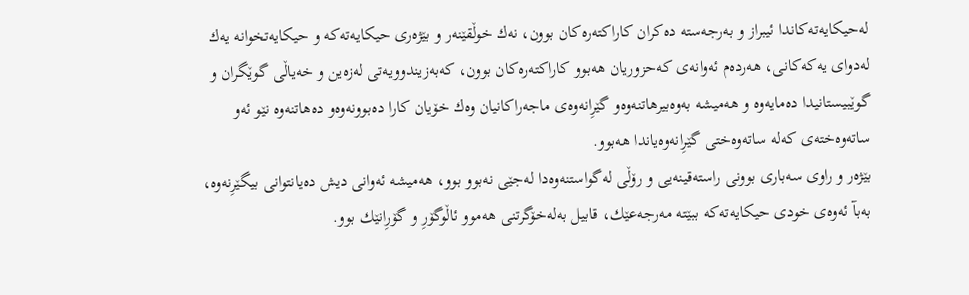له‌حیكایه‌ته‌كاندا ئیبراز و به‌رجه‌سته‌ ده‌كران كاراكته‌ره‌كان بوون، نه‌ك خوڵقێنه‌ر و بێژه‌رى حیكایه‌ته‌كه‌ و حیكایه‌تخوانه‌ یه‌ك له‌دواى یه‌كه‌كانى، هه‌رده‌م ئه‌وانه‌ى كه‌حزوریان هه‌بوو كاراكته‌ره‌كان بوون، كه‌به‌زیندوویه‌تى له‌زه‌ین و خه‌یاڵى گوێگران و گوێبیستانیدا ده‌مایه‌وه‌ و هه‌میشه‌ به‌وه‌بیرهاتنه‌وه‌و گێرِانه‌وه‌ى ماجه‌راكانیان وه‌ك خۆیان كارا ده‌بوونه‌وه‌و ده‌هاتنه‌وه‌ نێو ئه‌و ساته‌وه‌خته‌ى كه‌له‌ ساته‌وه‌ختى گێرِانه‌وه‌یاندا هه‌بوو.
بێژه‌ر و راوى سه‌بارى بوونى راسته‌قینه‌یى و رۆڵى له‌گواستنه‌وه‌دا له‌جێى نه‌بوو بوو، هه‌میشه‌ ئه‌وانى دیش ده‌یانتوانى بیگێرِنه‌وه‌، به‌بآ ئه‌وه‌ى خودى حیكایه‌ته‌كه‌ ببێته‌ مه‌رجه‌عێك، قابیل به‌له‌خۆگرتنى هه‌موو ئاڵوگۆرِ و گۆرِانێك بوو.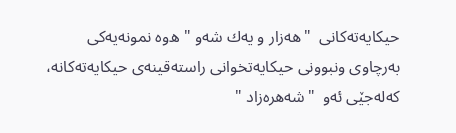حیكایه‌ته‌كانى  "هه‌زار و یه‌ك شه‌و " ه‌وه‌ نمونه‌یه‌كى به‌رچاوى ونبوونى حیكایه‌تخوانى راسته‌قینه‌ى حیكایه‌ته‌كانه‌، كه‌له‌جێى ئه‌و  "شه‌هره‌زاد "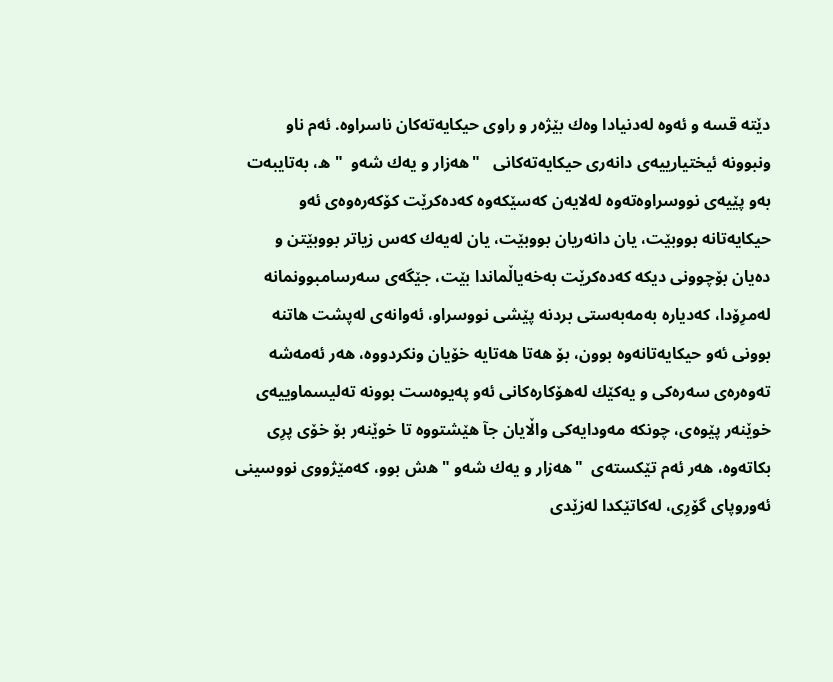دێته‌ قسه‌ و ئه‌وه‌ له‌دنیادا وه‌ك بێژه‌ر و راوى حیكایه‌ته‌كان ناسراوه‌. ئه‌م ناو ونبوونه‌ ئیختیارییه‌ى دانه‌رى حیكایه‌ته‌كانى   "هه‌زار و یه‌ك شه‌و  " ه‌، به‌تایبه‌ت به‌و پێیه‌ى نووسراوه‌ته‌وه‌ له‌لایه‌ن كه‌سێكه‌وه‌ كه‌ده‌كرێت كۆكه‌ره‌وه‌ى ئه‌و حیكایه‌تانه‌ بووبێت، یان دانه‌ریان بووبێت، یان له‌یه‌ك كه‌س زیاتر بووبێتن و ده‌یان بۆچوونى دیكه‌ كه‌ده‌كرێت به‌خه‌یاڵماندا بێت، جێگه‌ى سه‌رسامبوونمانه‌ له‌مرِۆدا، كه‌دیاره‌ به‌مه‌به‌ستى بردنه‌ پێشى نووسراو، ئه‌وانه‌ى له‌پشت هاتنه‌ بوونى ئه‌و حیكایه‌تانه‌وه‌ بوون، بۆ هه‌تا هه‌تایه‌ خۆیان ونكردووه‌، هه‌ر ئه‌مه‌شه‌ ته‌وه‌ره‌ى سه‌ره‌كى و یه‌كێك له‌هۆكاره‌كانى ئه‌و په‌یوه‌ست بوونه‌ ته‌لیسماوییه‌ى خوێنه‌ر پێوه‌ى، چونكه‌ مه‌ودایه‌كى واڵایان جآ هێشتووه‌ تا خوێنه‌ر بۆ خۆى پرِى بكاته‌وه‌، هه‌ر ئه‌م تێكسته‌ى  "هه‌زار و یه‌ك شه‌و "ه‌ش بوو، كه‌مێژووى نووسینى ئه‌وروپاى گۆرِى، له‌كاتێكدا له‌زێدى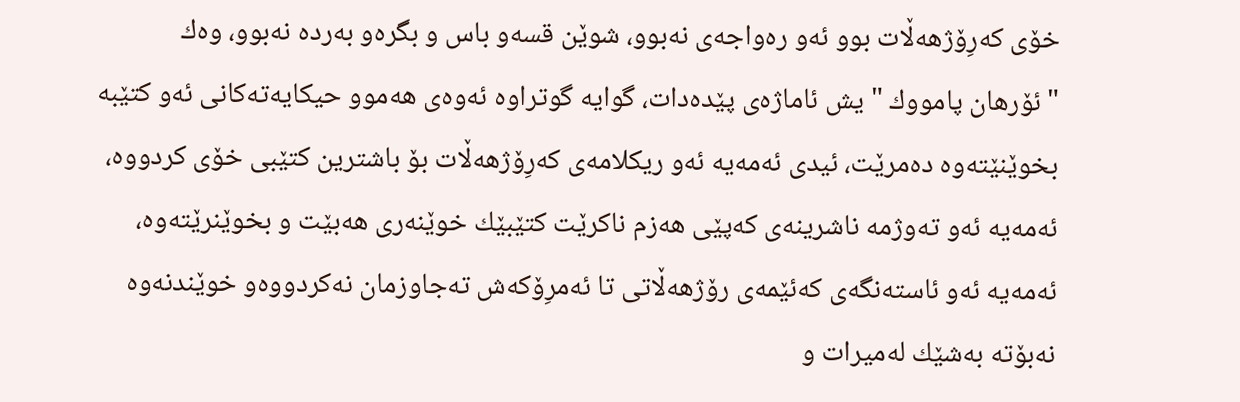خۆى كه‌رِۆژهه‌ڵات بوو ئه‌و ره‌واجه‌ى نه‌بوو، شوێن قسه‌و باس و بگره‌و به‌رده‌ نه‌بوو، وه‌ك  "ئۆرهان پامووك " یش ئاماژه‌ى پێده‌دات، گوایه‌ گوتراوه‌ ئه‌وه‌ى هه‌موو حیكایه‌ته‌كانى ئه‌و كتێبه‌ بخوێنێته‌وه‌ ده‌مرێت، ئیدى ئه‌مه‌یه‌ ئه‌و ریكلامه‌ى كه‌رِۆژهه‌ڵات بۆ باشترین كتێبى خۆى كردووه‌، ئه‌مه‌یه‌ ئه‌و ته‌وژمه‌ ناشرینه‌ى كه‌پێى هه‌زم ناكرێت كتێبێك خوێنه‌رى هه‌بێت و بخوێنرێته‌وه‌، ئه‌مه‌یه‌ ئه‌و ئاسته‌نگه‌ى كه‌ئێمه‌ى رۆژهه‌ڵاتى تا ئه‌مرِۆكه‌ش ته‌جاوزمان نه‌كردووه‌و خوێندنه‌وه‌ نه‌بۆته‌ به‌شێك له‌میرات و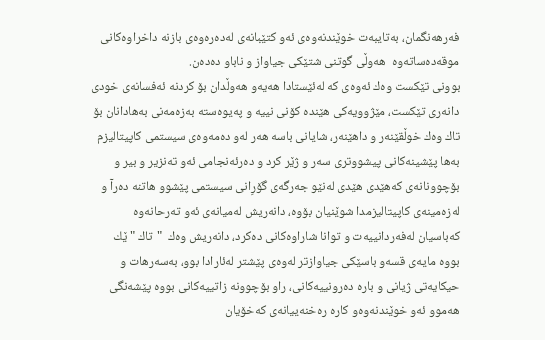فه‌رهه‌نگمان، به‌تایبه‌ت خوێندنه‌وه‌ى ئه‌و كتێبانه‌ى له‌ده‌ره‌وه‌ى بازنه‌ داخراوه‌كانى موقه‌ده‌ساته‌وه‌  هه‌وڵى گوتنى شتێكى جیاواز و ناباو ده‌ده‌ن.
بوونى تێكست وه‌ك ئه‌وه‌ى كه‌ له‌ئێستادا هه‌یه‌و هه‌وڵدان بۆ كردنه‌ ئه‌فسانه‌ى خودى دانه‌رى تێكست، مێژوویه‌كى هێنده‌ كۆنى نییه‌ و په‌یوه‌سته‌ به‌زه‌مه‌نى به‌هادانان بۆ تاك وه‌ك خوڵقێنه‌ر و داهێنه‌ر، شایانى باسه‌ هه‌ر له‌و ده‌مه‌وه‌ى سیستمى كاپیتالیزم به‌ها پێشینه‌كانى پیشووترى سه‌ر و ژێر كرد و ده‌رئه‌نجامى ئه‌و ته‌نزیر و بیر و بۆچوونانه‌ى كه‌هێدى هێدى له‌نێو جه‌رگه‌ى گۆرِانى سیستمى پێشوو هاتنه‌ ده‌رآ و له‌زه‌مینه‌ى كاپیتالیزمدا شوێنیان بۆوه‌، دانه‌ریش له‌میانه‌ى ئه‌و ته‌رحانه‌وه‌ كه‌باسیان له‌فه‌ردانییه‌ت و توانا شاراوه‌كانى ده‌كرد، دانه‌ریش وه‌ك  "تاك " ێك بووه‌ مایه‌ى قسه‌و باسێكى جیاوازتر له‌وه‌ى پێشتر له‌ئارادا بوو، به‌سه‌رهات و حیكایه‌تى ژیانى و باره‌ ده‌رونییه‌كانى، راو بۆچوونه‌ زاتییه‌كانى بووه‌ پێشه‌نگى هه‌موو ئه‌و خوێندنه‌وه‌و كاره‌ ره‌خنه‌ییانه‌ى كه‌خۆیان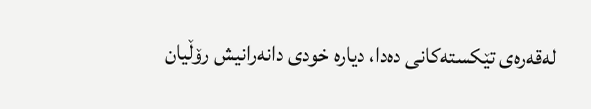له‌قه‌ره‌ى تێكسته‌كانى ده‌دا، دیاره‌ خودى دانه‌رانیش رۆڵیان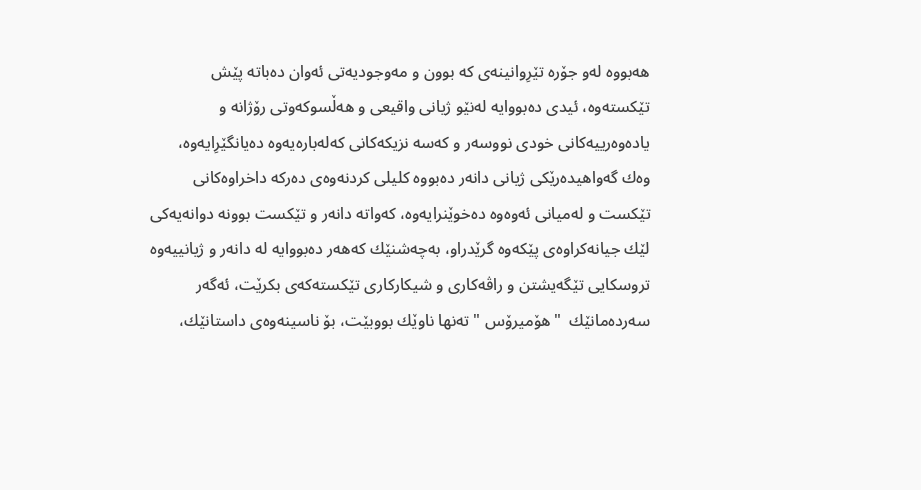هه‌بووه‌ له‌و جۆره‌ تێرِوانینه‌ى كه‌ بوون و مه‌وجودیه‌تى ئه‌وان ده‌باته‌ پێش تێكسته‌وه‌، ئیدى ده‌بووایه‌ له‌نێو ژیانى واقیعى و هه‌ڵسوكه‌وتى رۆژانه‌ و یاده‌وه‌رییه‌كانى خودى نووسه‌ر و كه‌سه‌ نزیكه‌كانى كه‌له‌باره‌یه‌وه‌ ده‌یانگێرِایه‌وه‌، وه‌ك گه‌واهیده‌رێكى ژیانى دانه‌ر ده‌بووه‌ كلیلى كردنه‌وه‌ى ده‌ركه‌ داخراوه‌كانى تێكست و له‌میانى ئه‌وه‌وه‌ ده‌خوێنرایه‌وه‌، كه‌واته‌ دانه‌ر و تێكست بوونه‌ دوانه‌یه‌كى لێك جیانه‌كراوه‌ى پێكه‌وه‌ گرێدراو، به‌چه‌شنێك كه‌هه‌ر ده‌بووایه‌ له‌ دانه‌ر و ژیانییه‌وه‌ تروسكایى تێگه‌یشتن و راڤه‌كارى و شیكاركارى تێكسته‌كه‌ى بكرێت، ئه‌گه‌ر سه‌رده‌مانێك  "هۆمیرۆس " ته‌نها ناوێك بووبێت، بۆ ناسینه‌وه‌ى داستانێك،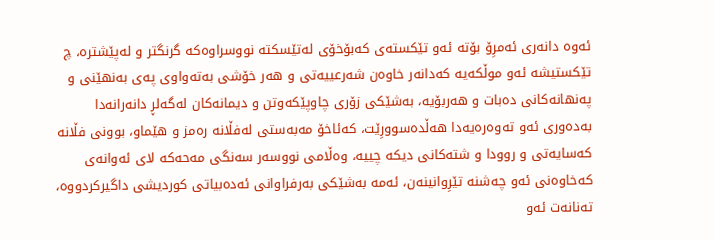ئه‌وه‌ دانه‌رى ئه‌مرِۆ بۆته‌ ئه‌و تێكسته‌ى كه‌بۆخۆى له‌تێسكته‌ نووسراوه‌كه‌ گرنگتر و له‌پێشتره‌، چ تێكستیشه‌ ئه‌و موڵكه‌یه‌ كه‌دانه‌ر خاوه‌ن شه‌رعییه‌تى و هه‌ر خۆشى به‌ته‌واوى په‌ى به‌نهێنى و په‌نهانه‌كانى ده‌بات و هه‌ربۆیه‌، به‌شێكى زۆرى چاوپێكه‌وتن و دیمانه‌كان له‌گه‌لڕ دانه‌رانه‌دا به‌ده‌ورى ئه‌و ته‌وه‌ره‌یه‌دا هه‌ڵده‌سوورِێت، كه‌ئاخۆ مه‌به‌ستى له‌فڵانه‌ ره‌مز و هێماو، بوونى فڵانه‌ كه‌سایه‌تى و روودا و شته‌كانى دیكه‌ چییه‌، وه‌ڵامى نووسه‌ر سه‌نگى مه‌حه‌كه‌ لاى ئه‌وانه‌ى كه‌خاوه‌نى ئه‌و چه‌شنه‌ تێرِوانینه‌ن، ئه‌مه‌ به‌شێكى به‌رفراوانى ئه‌ده‌بیاتى كوردیشى داگیركردووه‌، ته‌نانه‌ت ئه‌و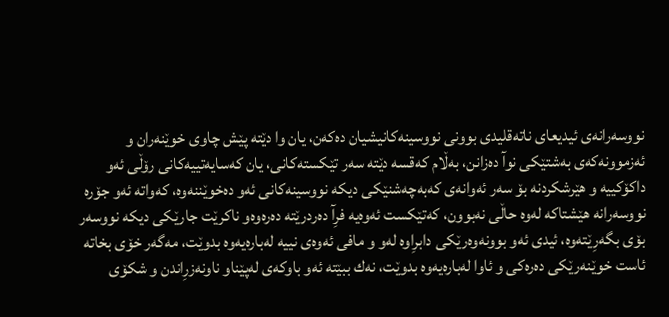نووسه‌رانه‌ى ئیدیعاى ناته‌قلیدى بوونى نووسینه‌كانیشیان ده‌كه‌ن، یان وا دێته‌ پێش چاوى خوێنه‌ران و ئه‌زموونه‌كه‌ى به‌شتێكى نوآ ده‌زانن، به‌ڵام كه‌قسه‌ دێته‌ سه‌ر تێكسته‌كانى، یان كه‌سایه‌تییه‌كانى رۆڵى ئه‌و داكۆكییه‌ و هێرشكردنه‌ بۆ سه‌ر ئه‌وانه‌ى كه‌به‌چه‌شنێكى دیكه‌ نووسینه‌كانى ئه‌و ده‌خوێننه‌وه‌، كه‌واته‌ ئه‌و جۆره‌ نووسه‌رانه‌ هێشتاكه‌ له‌وه‌ حاڵى نه‌بوون، كه‌تێكست ئه‌وه‌یه‌ فرِآ ده‌ردرێته‌ ده‌ره‌وه‌و ناكرێت جارێكى دیكه‌ نووسه‌ر بۆى بگه‌رِێته‌وه‌، ئیدى ئه‌و بوونه‌وه‌رێكى دابرِاوه‌ له‌و و مافى ئه‌وه‌ى نییه‌ له‌باره‌یه‌وه‌ بدوێت، مه‌گه‌ر خۆى بخاته‌ ئاست خوێنه‌رێكى ده‌ره‌كى و ئاوا له‌باره‌یه‌وه‌ بدوێت، نه‌ك ببێته‌ ئه‌و باوكه‌ى له‌پێناو ناونه‌زرِاندن و شكۆى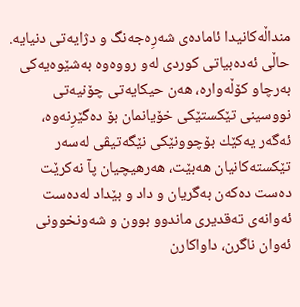منداڵه‌كانیدا ئاماده‌ى شه‌رِه‌جه‌نگ و دژایه‌تى دنیایه‌. حاڵى ئه‌ده‌بیاتى كوردى له‌و رووه‌وه‌ به‌شێوه‌یه‌كى به‌رچاو كۆڵه‌واره‌، هه‌ن حیكایه‌تى چۆنیه‌تى نووسینى تێكستێكى خۆیانمان بۆ ده‌گێرِنه‌وه‌، ئه‌گه‌ر یه‌كێك بۆچوونێكى نێگه‌تیڤى له‌سه‌ر تێكسته‌كانیان هه‌بێت، هه‌رهیچیان پآ نه‌كرێت ده‌ست ده‌كه‌ن به‌گریان و داد و بێداد له‌ده‌ست ئه‌وانه‌ى ته‌قدیرى ماندوو بوون و شه‌ونخوونى ئه‌وان ناگرن، داواكارن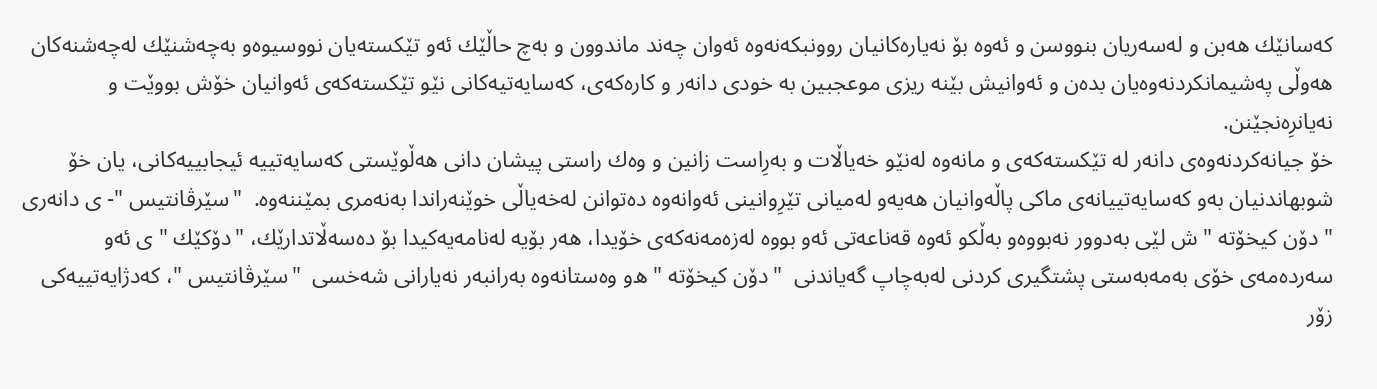كه‌سانێك هه‌بن و له‌سه‌ریان بنووسن و ئه‌وه‌ بۆ نه‌یاره‌كانیان روونبكه‌نه‌وه‌ ئه‌وان چه‌ند ماندوون و به‌چ حاڵێك ئه‌و تێكسته‌یان نووسیوه‌و به‌چه‌شنێك له‌چه‌شنه‌كان هه‌وڵى په‌شیمانكردنه‌وه‌یان بده‌ن و ئه‌وانیش بێنه‌ ریزى موعجبین به‌ خودى دانه‌ر و كاره‌كه‌ى، كه‌سایه‌تیه‌كانى نێو تێكسته‌كه‌ى ئه‌وانیان خۆش بووێت و نه‌یانرِه‌نجێنن.
خۆ جیانه‌كردنه‌وه‌ى دانه‌ر له‌ تێكسته‌كه‌ى و مانه‌وه‌ له‌نێو خه‌یاڵات و به‌رِاست زانین و وه‌ك راستى پیشان دانى هه‌ڵوێستى كه‌سایه‌تییه‌ ئیجابییه‌كانى، یان خۆ شوبهاندنیان به‌و كه‌سایه‌تییانه‌ى ماكى پاڵه‌وانیان هه‌یه‌و له‌میانى تێرِوانینى ئه‌وانه‌وه‌ ده‌توانن له‌خه‌یاڵى خوێنه‌راندا به‌نه‌مرى بمێننه‌وه‌.  "سێرڤانتیس "- ى دانه‌رى  " دۆن كیخۆته‌ " ش لێى به‌دوور نه‌بووه‌و به‌ڵكو ئه‌وه‌ قه‌ناعه‌تى ئه‌و بووه‌ له‌زه‌مه‌نه‌كه‌ى خۆیدا، هه‌ر بۆیه‌ له‌نامه‌یه‌كیدا بۆ ده‌سه‌ڵاتدارێك، "دۆكێك " ى ئه‌و سه‌رده‌مه‌ى خۆى به‌مه‌به‌ستى پشتگیرى كردنى له‌به‌چاپ گه‌یاندنى  "دۆن كیخۆته‌ " ه‌و وه‌ستانه‌وه‌ به‌رانبه‌ر نه‌یارانى شه‌خسى  "سێرڤانتیس "، كه‌دژایه‌تییه‌كى زۆر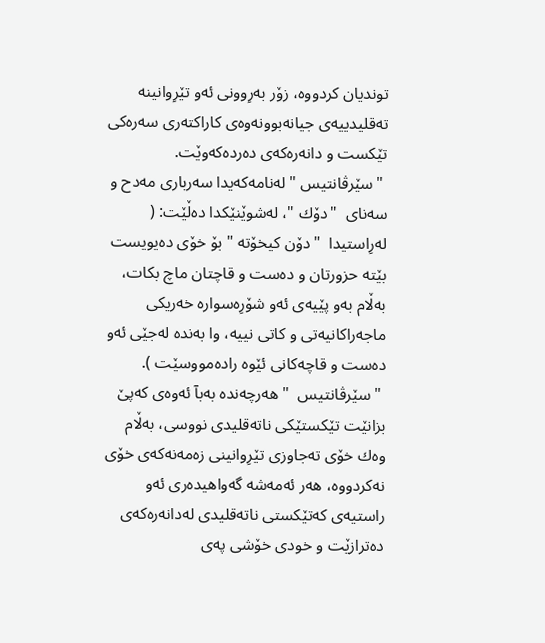توندیان كردووه‌، زۆر به‌رِوونى ئه‌و تێرِوانینه‌ ته‌قلیدییه‌ى جیانه‌بوونه‌وه‌ى كاراكته‌رى سه‌ره‌كى تێكست و دانه‌ره‌كه‌ى ده‌رده‌كه‌وێت.
 "سێرڤانتیس " له‌نامه‌كه‌یدا سه‌ربارى مه‌دح و سه‌ناى  "دۆك "، له‌شوێنێكدا ده‌ڵێت: ( له‌رِاستیدا  "دۆن كیخۆته‌ " بۆ خۆى ده‌یویست بێته‌ حزورتان و ده‌ست و قاچتان ماچ بكات، به‌ڵام به‌و پێیه‌ى ئه‌و شۆرِه‌سواره‌ خه‌ریكى ماجه‌راكانیه‌تى و كاتى نییه‌، وا به‌نده‌ له‌جێى ئه‌و ده‌ست و قاچه‌كانى ئێوه‌ راده‌مووسێت ).
 " سێرڤانتیس  " هه‌رچه‌نده‌ به‌بآ ئه‌وه‌ى كه‌پێ بزانێت تێكستێكى ناته‌قلیدى نووسى، به‌ڵام وه‌ك خۆى ته‌جاوزى تێرِوانینى زه‌مه‌نه‌كه‌ى خۆى نه‌كردووه‌، هه‌ر ئه‌مه‌شه‌ گه‌واهیده‌رى ئه‌و راستیه‌ى كه‌تێكستى ناته‌قلیدى له‌دانه‌ره‌كه‌ى  ده‌ترازێت و خودى خۆشى په‌ى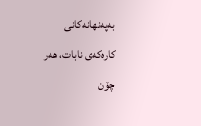به‌په‌نهانه‌كانى كاره‌كه‌ى نابات، هه‌ر چۆن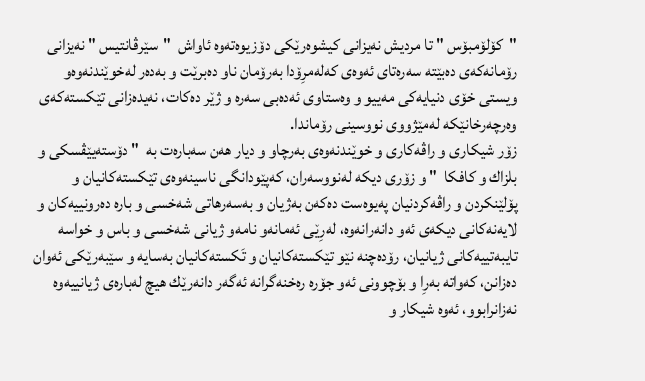"كۆلۆمبۆس " تا مردیش نه‌یزانى كیشوه‌رێكى دۆزیوه‌ته‌وه‌ ئاواش  "سێرڤانتیس " نه‌یزانى رۆمانه‌كه‌ى ده‌بێته‌ سه‌ره‌تاى ئه‌وه‌ى كه‌له‌مرِۆدا به‌رۆمان ناو ده‌برێت و به‌ده‌ر له‌خوێندنه‌وه‌و ویستى خۆى دنیایه‌كى مه‌ییو و وه‌ستاوى ئه‌ده‌بى سه‌ره‌ و ژێر ده‌كات، نه‌یده‌زانى تێكسته‌كه‌ى وه‌رچه‌رخانێكه‌ له‌مێژووى نووسینى رۆماندا.
زۆر شیكارى و راڤه‌كارى و خوێندنه‌وه‌ى به‌رچاو و دیار هه‌ن سه‌باره‌ت به‌  " دۆسته‌یێڤسكى و بلزاك و كافكا  " و زۆرى دیكه‌ له‌نووسه‌ران، كه‌پێودانگى ناسینه‌وه‌ى تێكسته‌كانیان و پۆلێنكردن و راڤه‌كردنیان په‌یوه‌ست ده‌كه‌ن به‌ژیان و به‌سه‌رهاتى شه‌خسى و باره‌ ده‌رونییه‌كان و لایه‌نه‌كانى دیكه‌ى ئه‌و دانه‌رانه‌وه‌، له‌رِێى ئه‌مانه‌و نامه‌و ژیانى شه‌خسى و باس و خواسه‌ تایبه‌تییه‌كانى ژیانیان، رۆده‌چنه‌ نێو تێكسته‌كانیان و تَكسته‌كانیان به‌سایه‌ و سێبه‌رێكى ئه‌وان ده‌زانن، كه‌واته‌ به‌رِا و بۆچوونى ئه‌و جۆره‌ ره‌خنه‌گرانه‌ ئه‌گه‌ر دانه‌رێك هیچ له‌باره‌ى ژیانییه‌وه‌ نه‌زانرابوو، ئه‌وه‌ شیكار و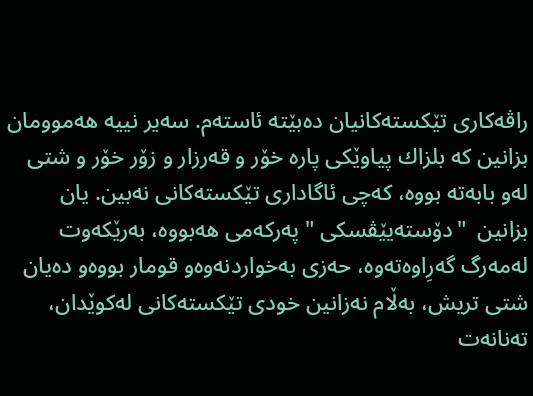راڤه‌كارى تێكسته‌كانیان ده‌بێته‌ ئاسته‌م. سه‌یر نییه‌ هه‌موومان بزانین كه‌ بلزاك پیاوێكى پاره‌ خۆر و قه‌رزار و زۆر خۆر و شتى له‌و بابه‌ته‌ بووه‌، كه‌چى ئاگادارى تێكسته‌كانى نه‌بین. یان بزانین  "دۆسته‌یێڤسكى " په‌ركه‌مى هه‌بووه‌، به‌رێكه‌وت له‌مه‌رگ گه‌رِاوه‌ته‌وه‌، حه‌زى به‌خواردنه‌وه‌و قومار بووه‌و ده‌یان شتى تریش، به‌ڵام نه‌زانین خودى تێكسته‌كانى له‌كوێدان، ته‌نانه‌ت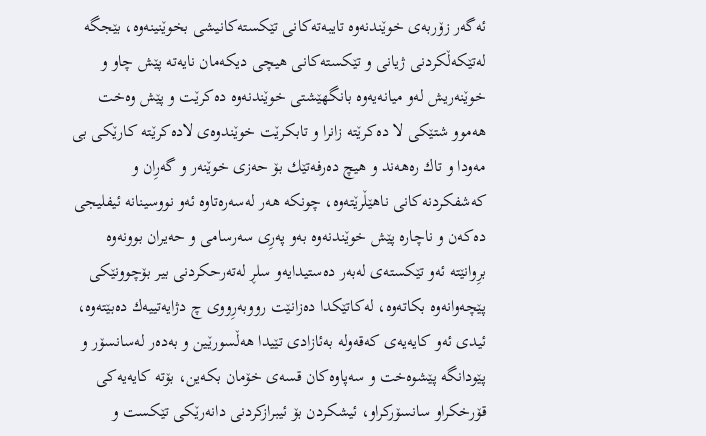ئه‌گه‌ر زۆربه‌ى خوێندنه‌وه‌ تایبه‌ته‌كانى تێكسته‌كانیشى بخوێنینه‌وه‌، بێجگه‌ له‌تێكه‌ڵكردنى ژیانى و تێكسته‌كانى هیچى دیكه‌مان نایه‌ته‌ پێش چاو و خوێنه‌ریش له‌و میانه‌یه‌وه‌ بانگهێشتى خوێندنه‌وه‌ ده‌كرێت و پێش وه‌خت هه‌موو شتێكى لا ده‌كرێته‌ زانرا و تابكرێت خوێندوه‌ى لاده‌كرێته‌ كارێكى بى مه‌ودا و تاك ره‌هه‌ند و هیچ ده‌رفه‌تێك بۆ حه‌زى خوێنه‌ر و گه‌رِان و كه‌شفكردنه‌كانى ناهێڵرێته‌وه‌، چونكه‌ هه‌ر له‌سه‌ره‌تاوه‌ ئه‌و نووسینانه‌ ئیفلیجى ده‌كه‌ن و ناچاره‌ پێش خوێندنه‌وه‌ به‌و په‌رِى سه‌رسامى و حه‌یران بوونه‌وه‌ برِوانێته‌ ئه‌و تێكسته‌ى له‌به‌ر ده‌ستیدایه‌و سلڕ له‌ته‌رحكردنى بیر بۆچوونێكى پێچه‌وانه‌وه‌ بكاته‌وه‌، له‌كاتێكدا ده‌زانێت رووبه‌رِووى چ دژایه‌تییه‌ك ده‌بێته‌وه‌، ئیدى ئه‌و كایه‌یه‌ى كه‌قه‌وله‌ به‌ئازادى تێیدا هه‌ڵسورێین و به‌ده‌ر له‌سانسۆر و پێودانگه‌ پێشوه‌خت و سه‌پاوه‌كان قسه‌ى خۆمان بكه‌ین، بۆته‌ كایه‌یه‌كى قۆرخكراو سانسۆركراو، ئیشكردن بۆ ئیبرازكردنى دانه‌رێكى تێكست و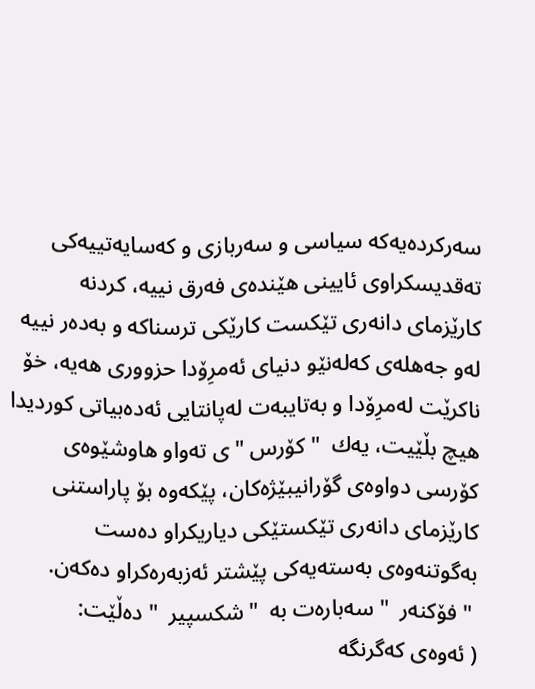سه‌ركرده‌یه‌كه‌ سیاسى و سه‌ربازى و كه‌سایه‌تییه‌كى ته‌قدیسكراوى ئایینى هێنده‌ى فه‌رق نییه‌، كردنه‌ كارێزماى دانه‌رى تێكست كارێكى ترسناكه‌ و به‌ده‌ر نییه‌ له‌و جه‌هله‌ى كه‌له‌نێو دنیاى ئه‌مرِۆدا حزوورى هه‌یه‌، خۆ ناكرێت له‌مرِۆدا و به‌تایبه‌ت له‌پانتایى ئه‌ده‌بیاتى كوردیدا هیچ بڵێیت، یه‌ك  "كۆرس "ى ته‌واو هاوشێوه‌ى كۆرسى دواوه‌ى گۆرانیبێژه‌كان، پێكه‌وه‌ بۆ پاراستنى كارێزماى دانه‌رى تێكستێكى دیاریكراو ده‌ست به‌گوتنه‌وه‌ى به‌سته‌یه‌كى پێشتر ئه‌زبه‌ره‌كراو ده‌كه‌ن.
 " فۆكنه‌ر  " سه‌باره‌ت به‌  "شكسپیر  " ده‌ڵێت:
( ئه‌وه‌ى كه‌گرنگه‌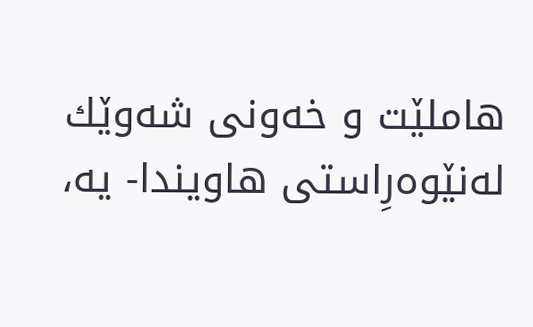هاملێت و خه‌ونى شه‌وێك له‌نێوه‌رِاستى هاویندا- یه‌،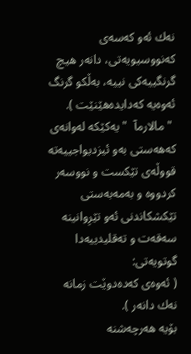نه‌ك ئه‌و كه‌سه‌ى كه‌نووسیویه‌تى، دانه‌ر هیچ گرنگییه‌كى نییه‌، به‌ڵكو گرنگ ئه‌وه‌یه‌ كه‌دایده‌هێنێت ).
 " مالارمآ  " یه‌كێكه‌ له‌وانه‌ى كه‌هه‌ستى به‌و ئیزدیواجییه‌ته‌ قووڵه‌ى تێكست و نووسه‌ر كردووه‌ و به‌مه‌به‌ستى تێكشكاندنى ئه‌و تێرِوانینه‌ سه‌قه‌ت و ته‌قلیدییه‌دا گوتویه‌تى:
( ئه‌وه‌ى كه‌ده‌دوێت زمانه‌ نه‌ك دانه‌ر ).
بۆیه‌ هه‌رچه‌شنه‌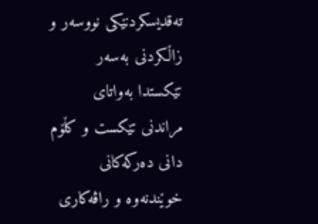ته‌قدیسكردنێكى نووسه‌ر و زاڵكردنى به‌سه‌ر تێكستدا به‌واتاى مراندنى تێكست و كڵۆم دانى ده‌ركه‌كانى خوێندنه‌وه‌ و راڤه‌كارى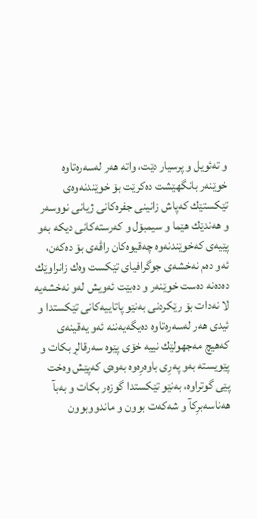و ته‌ئویل و پرسیار دێت، واته‌ هه‌ر له‌سه‌ره‌تاوه‌ خوێنه‌ر بانگهێشت ده‌كرێت بۆ خوێندنه‌وه‌ى تێكستێك كه‌پاش زانینى جفره‌كانى ژیانى نووسه‌ر و هه‌ندێك هێما و سیمبۆل و كه‌رسته‌كانى دیكه‌ به‌و پێیه‌ى كه‌خوێندنه‌وه‌ چه‌قیوه‌كان راڤه‌ى بۆ ده‌كه‌ن، ئه‌و ده‌م نه‌خشه‌ى جوگرافیاى تێكست وه‌ك زانراوێك ده‌ده‌نه‌ ده‌ست خوێنه‌ر و ده‌بێت ئه‌ویش له‌و نه‌خشه‌یه‌ لا نه‌دات بۆ رێكردنى به‌نێو پاتاییه‌كانى تێكستدا و ئیدى هه‌ر له‌سه‌ره‌تاوه‌ ده‌یگه‌یه‌ننه‌ ئه‌و یه‌قینه‌ى كه‌هیچ مه‌جهولێك نییه‌ خۆى پێوه‌ سه‌رقالڕ بكات و پێویسته‌ به‌و په‌رِى باوه‌رِه‌وه‌ به‌وه‌ى كه‌پێش وه‌خت پێى گوتراوه‌، به‌نێو تێكستدا گوزه‌ر بكات و به‌بآ هه‌ناسه‌برِكآ و شه‌كه‌ت بوون و ماندووبوون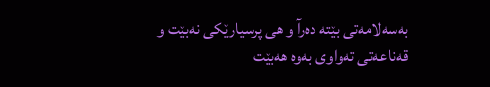به‌سه‌لامه‌تى بێته‌ ده‌رآ و هی پرسیارێكى نه‌بێت و قه‌ناعه‌تى ته‌واوى به‌وه‌ هه‌بێت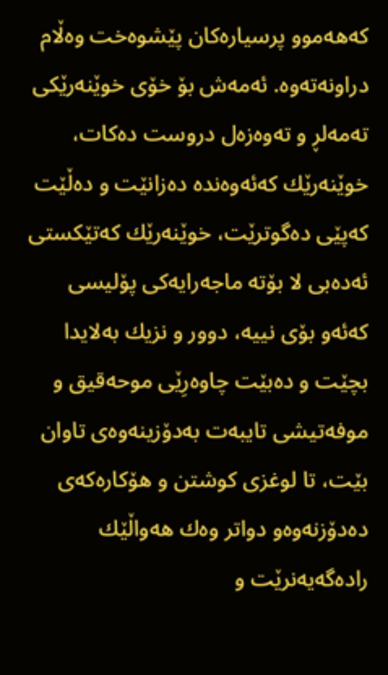كه‌هه‌موو پرسیاره‌كان پێشوه‌خت وه‌ڵام دراونه‌ته‌وه‌. ئه‌مه‌ش بۆ خۆى خوێنه‌رێكى ته‌مه‌لڕ و ته‌وه‌زه‌ل دروست ده‌كات، خوێنه‌رێك كه‌ئه‌وه‌نده‌ ده‌زانێت و ده‌ڵێت كه‌پێى ده‌گوترێت، خوێنه‌رێك كه‌تێكستى ئه‌ده‌بى لا بۆته‌ ماجه‌رایه‌كى پۆلیسى كه‌ئه‌و بۆى نییه‌، دوور و نزیك به‌لایدا بچێت و ده‌بێت چاوه‌رِێى موحه‌قیق و موفه‌تیشى تایبه‌ت به‌دۆزینه‌وه‌ى تاوان بێت، تا لوغزى كوشتن و هۆكاره‌كه‌ى ده‌دۆزنه‌وه‌و دواتر وه‌ك هه‌واڵێك راده‌گه‌یه‌نرێت و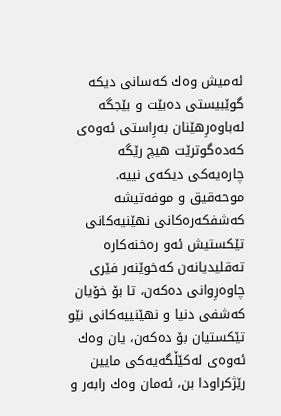ئه‌میش وه‌ك كه‌سانى دیكه‌ گوێبیستى ده‌بێت و بێجگه‌ له‌باوه‌رِهێنان به‌رِاستى ئه‌وه‌ى كه‌ده‌گوترێت هیچ رێگه‌ چاره‌یه‌كى دیكه‌ى نییه‌. موحه‌قیق و موفه‌تیشه‌ كه‌شفكه‌ره‌كانى نهێنیه‌كانى تێكستیش ئه‌و ره‌خنه‌كاره‌ ته‌قلیدیانه‌ن كه‌خوێنه‌ر فێرى چاوه‌رِوانى ده‌كه‌ن، تا بۆ خۆیان كه‌شفى دنیا و نهێنییه‌كانى نێو تێكستیان بۆ ده‌كه‌ن، یان وه‌ك ئه‌وه‌ى له‌كێڵگه‌یه‌كى مایین رێژكراودا بن، ئه‌مان وه‌ك رابه‌ر و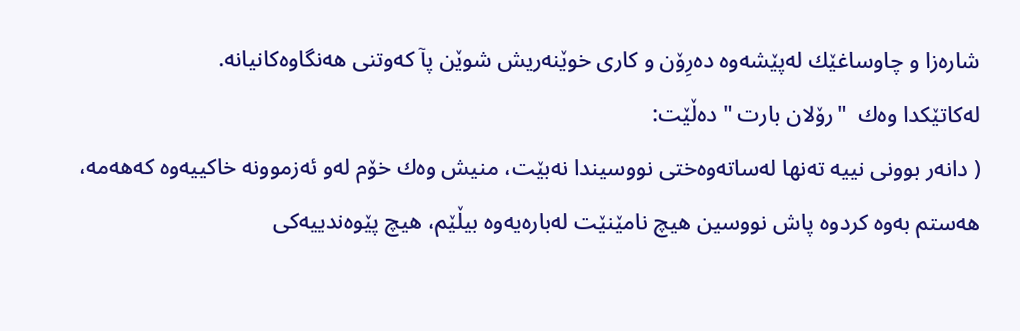شاره‌زا و چاوساغێك له‌پێشه‌وه‌ ده‌رِۆن و كارى خوێنه‌ریش شوێن پآ كه‌وتنى هه‌نگاوه‌كانیانه‌.
له‌كاتێكدا وه‌ك  "رۆلان بارت " ده‌ڵێت:
( دانه‌ر بوونى نییه‌ ته‌نها له‌ساته‌وه‌ختى نووسیندا نه‌بێت، منیش وه‌ك خۆم له‌و ئه‌زموونه‌ خاكییه‌وه‌ كه‌هه‌مه‌، هه‌ستم به‌وه‌ كردوه‌ پاش نووسین هیچ نامێنێت له‌باره‌یه‌وه‌ بیڵێم، هیچ پێوه‌ندییه‌كى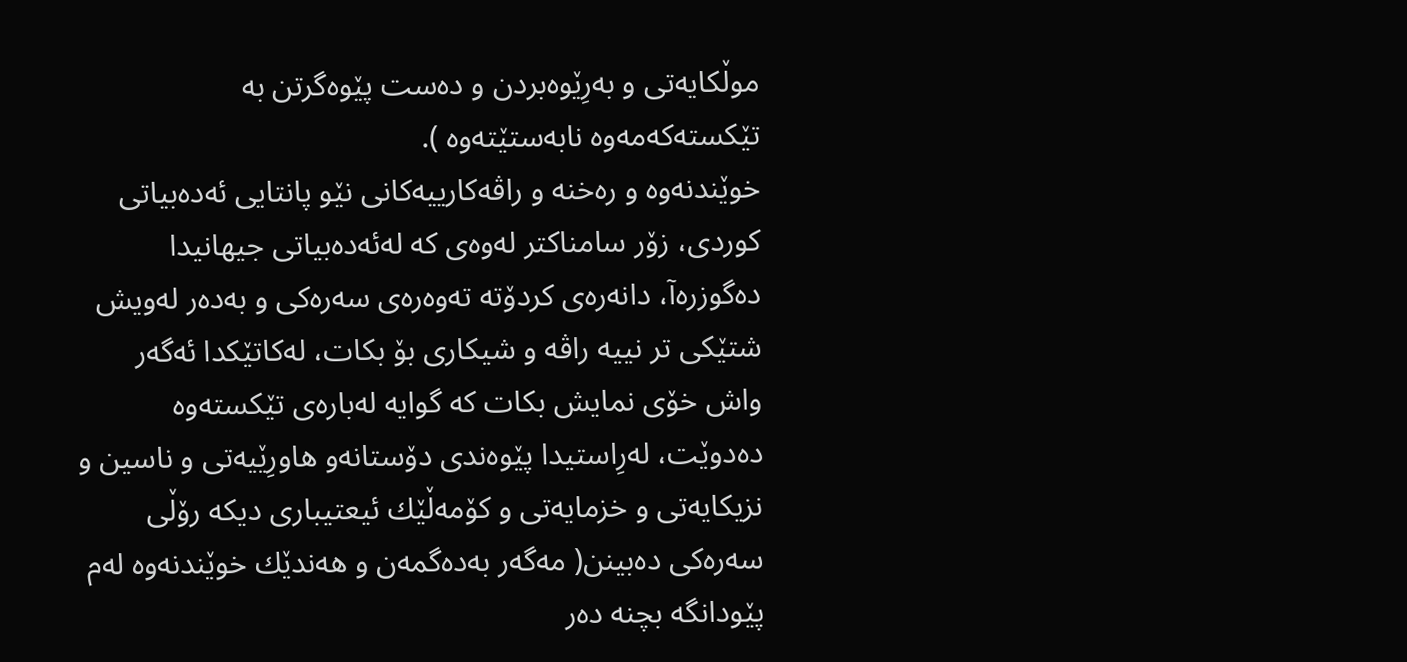موڵكایه‌تى و به‌رِێوه‌بردن و ده‌ست پێوه‌گرتن به‌ تێكسته‌كه‌مه‌وه‌ نابه‌ستێته‌وه‌ ).
خوێندنه‌وه‌ و ره‌خنه‌ و راڤه‌كارییه‌كانى نێو پانتایى ئه‌ده‌بیاتى كوردى، زۆر سامناكتر له‌وه‌ى كه‌ له‌ئه‌ده‌بیاتى جیهانیدا ده‌گوزره‌آ، دانه‌ره‌ى كردۆته‌ ته‌وه‌ره‌ى سه‌ره‌كى و به‌ده‌ر له‌ویش شتێكى تر نییه‌ راڤه‌ و شیكارى بۆ بكات، له‌كاتێكدا ئه‌گه‌ر واش خۆى نمایش بكات كه‌ گوایه‌ له‌باره‌ى تێكسته‌وه‌ ده‌دوێت، له‌رِاستیدا پێوه‌ندى دۆستانه‌و هاورِێیه‌تى و ناسین و نزیكایه‌تى و خزمایه‌تى و كۆمه‌ڵێك ئیعتیبارى دیكه‌ رۆڵى سه‌ره‌كى ده‌بینن( مه‌گه‌ر به‌ده‌گمه‌ن و هه‌ندێك خوێندنه‌وه‌ له‌م پێودانگه‌ بچنه‌ ده‌ر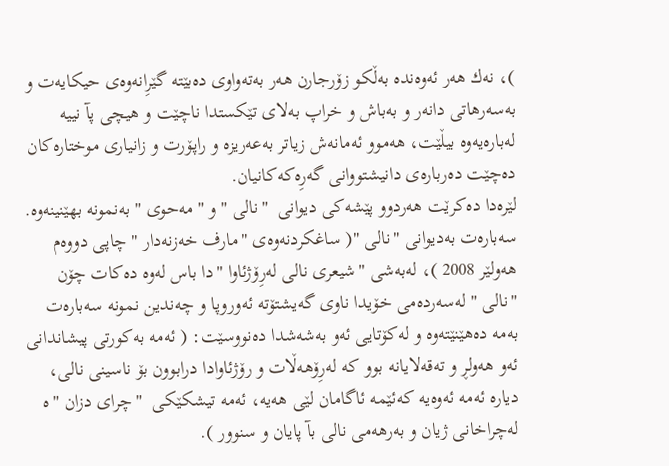)، نه‌ك هه‌ر ئه‌وه‌نده‌ به‌ڵكو زۆرجارن هه‌ر به‌ته‌واوى ده‌بێته‌ گێرِانه‌وه‌ى حیكایه‌ت و به‌سه‌رهاتى دانه‌ر و به‌باش و خراپ به‌لاى تێكستدا ناچێت و هیچى پآ نییه‌ له‌باره‌یه‌وه‌ بیڵێت، هه‌موو ئه‌مانه‌ش زیاتر به‌عه‌ریزه‌ و راپۆرت و زانیارى موختاره‌كان ده‌چێت ده‌رباره‌ى دانیشتووانى گه‌رِه‌كه‌كانیان.
لێره‌دا ده‌كرێت هه‌ردوو پێشه‌كى دیوانى  "نالى " و "مه‌حوى " به‌نمونه‌ بهێنینه‌وه‌. سه‌باره‌ت به‌دیوانى "نالى "( ساغكردنه‌وه‌ى "مارف خه‌زنه‌دار " چاپى دووه‌م هه‌ولێر 2008 )، له‌به‌شى "شیعرى نالى له‌رِۆژئاوا "دا باس له‌وه‌ ده‌كات چۆن  "نالى " له‌سه‌رده‌مى خۆیدا ناوى گه‌یشتۆته‌ ئه‌وروپا و چه‌ندین نمونه‌ سه‌باره‌ت به‌مه‌ ده‌هێنێته‌وه‌ و له‌كۆتایى ئه‌و به‌شه‌شدا ده‌نووسێت: ( ئه‌مه‌ به‌كورتى پیشاندانى ئه‌و هه‌ولڕ و ته‌قه‌لایانه‌ بوو كه‌ له‌رِۆهه‌ڵات و رۆژئاوادا درابوون بۆ ناسینى نالى، دیاره‌ ئه‌مه‌ ئه‌وه‌یه‌ كه‌ئێمه‌ ئاگامان لێى هه‌یه‌، ئه‌مه‌ تیشكێكى  "چراى دزان "ه‌ له‌چراخانى ژیان و به‌رهه‌مى نالى بآ پایان و سنوور ).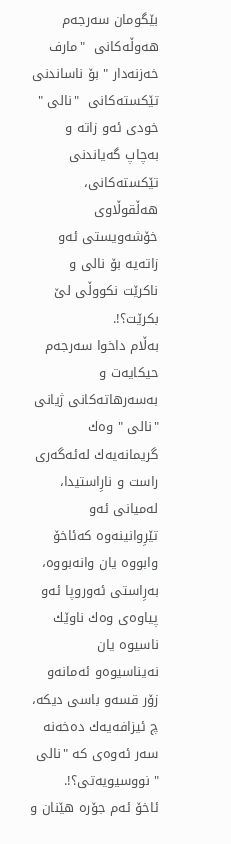بێگومان سه‌رجه‌م هه‌وڵه‌كانى  "مارف خه‌زنه‌دار " بۆ ناساندنى تێكسته‌كانى  "نالى " خودى ئه‌و زاته‌ و به‌چاپ گه‌یاندنى تێكسته‌كانى، هه‌ڵقوڵاوى خۆشه‌ویستى ئه‌و زاته‌یه‌ بۆ نالى و ناكرێت نكووڵى لێ بكرێت؟!.
به‌ڵام داخوا سه‌رجه‌م حیكایه‌ت و به‌سه‌رهاته‌كانى ژیانى  "نالى " وه‌ك گریمانه‌یه‌ك له‌ئه‌گه‌رى راست و نارِاستیدا، له‌میانى ئه‌و تێرِوانینه‌وه‌ كه‌ئاخۆ وابووه‌ یان وانه‌بووه‌، به‌رِاستى ئه‌وروپا ئه‌و پیاوه‌ى وه‌ك ناوێك ناسیوه‌ یان نه‌یناسیوه‌و ئه‌مانه‌و زۆر قسه‌و باسى دیكه‌، چ ئیزافه‌یه‌ك ده‌خه‌نه‌ سه‌ر ئه‌وه‌ى كه‌ "نالى " نووسیویه‌تى؟!.
ئاخۆ ئه‌م جۆره‌ هێنان و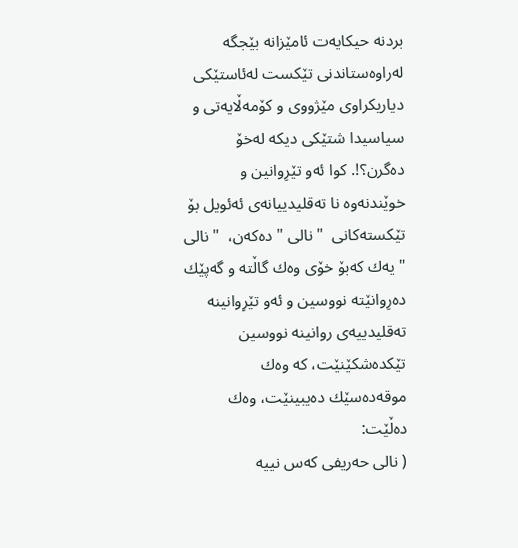بردنه‌ حیكایه‌ت ئامێزانه‌ بێجگه‌ له‌راوه‌ستاندنى تێكست له‌ئاستێكى دیاریكراوى مێژووى و كۆمه‌ڵایه‌تى و سیاسیدا شتێكى دیكه‌ له‌خۆ ده‌گرن؟!. كوا ئه‌و تێرِوانین و خوێندنه‌وه‌ نا ته‌قلیدییانه‌ى ئه‌ئویل بۆ تێكسته‌كانى  "نالى " ده‌كه‌ن،  "نالى " یه‌ك كه‌بۆ خۆى وه‌ك گاڵته‌ و گه‌پێك ده‌رِوانێته‌ نووسین و ئه‌و تێرِوانینه‌ ته‌قلیدییه‌ى روانینه‌ نووسین تێكده‌شكێنێت، كه‌ وه‌ك موقه‌ده‌سێك ده‌یبینێت، وه‌ك ده‌ڵێت:
( نالى حه‌ریفى كه‌س نییه‌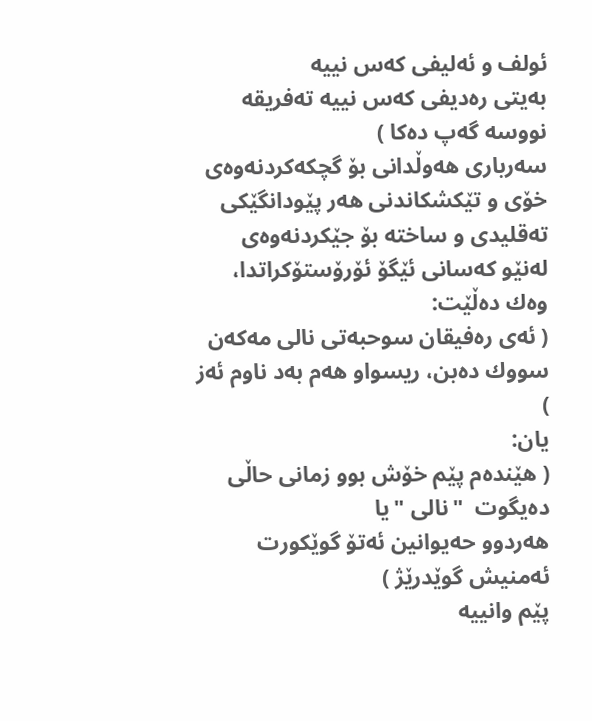ئولف و ئه‌لیفى كه‌س نییه‌
به‌یتى ره‌دیفى كه‌س نییه‌ ته‌فریقه‌ نووسه‌ گه‌پ ده‌كا )
سه‌ربارى هه‌وڵدانى بۆ گچكه‌كردنه‌وه‌ى خۆى و تێكشكاندنى هه‌ر پێودانگێكى ته‌قلیدى و ساخته‌ بۆ جێكردنه‌وه‌ى له‌نێو كه‌سانى ئێگۆ ئۆرۆستۆكراتدا، وه‌ك ده‌ڵێت:
( ئه‌ى ره‌فیقان سوحبه‌تى نالى مه‌كه‌ن
سووك ده‌بن، ریسواو هه‌م به‌د ناوم ئه‌ز )
یان:
( هێنده‌م پێم خۆش بوو زمانى حاڵى ده‌یگوت  "نالى "یا
هه‌ردوو حه‌یوانین ئه‌تۆ گوێكورت ئه‌منیش گوێدرێژ )
پێم وانییه‌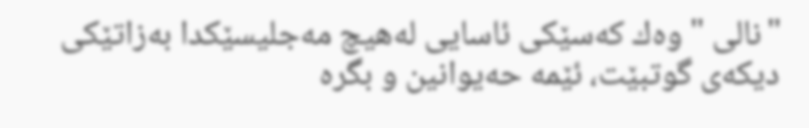"نالى " وه‌ك كه‌سێكى ئاسایى له‌هیچ مه‌جلیسێكدا به‌زاتێكى دیكه‌ى گوتبێت، ئێمه‌ حه‌یوانین و بگره‌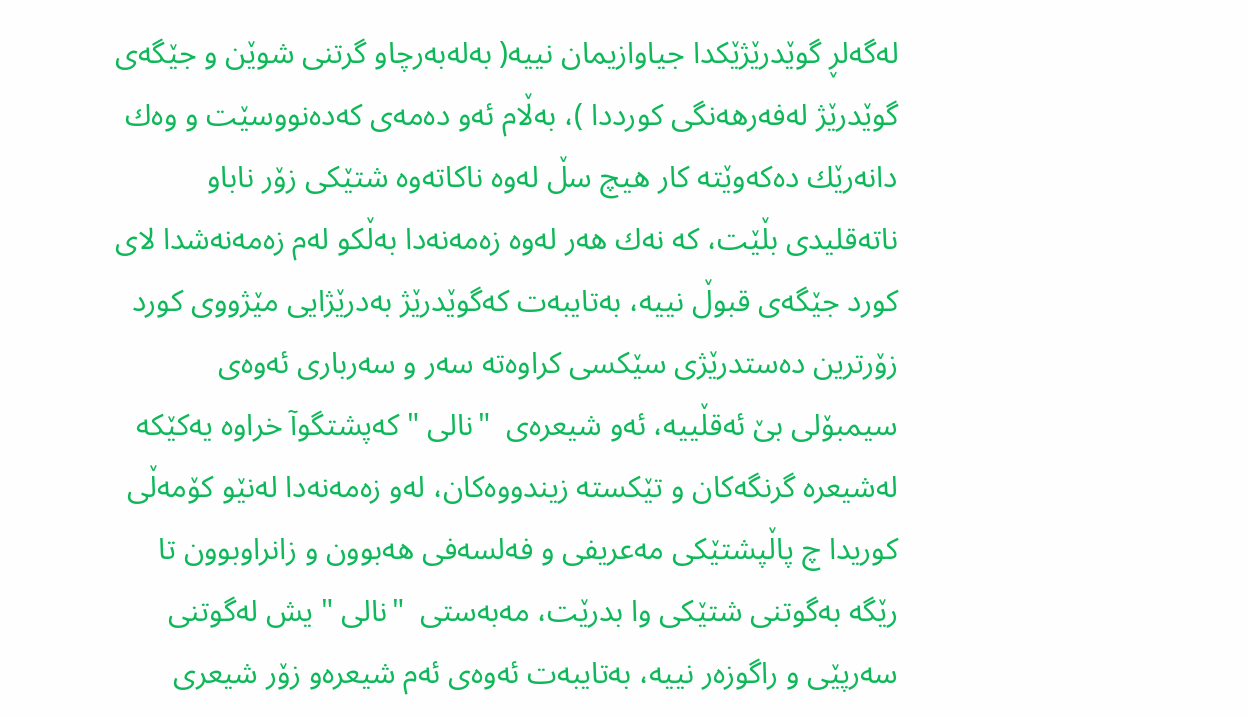له‌گه‌لڕ گوێدرێژێكدا جیاوازیمان نییه‌( به‌له‌به‌رچاو گرتنى شوێن و جێگه‌ى گوێدرێژ له‌فه‌رهه‌نگى كورددا )، به‌ڵام ئه‌و ده‌مه‌ى كه‌ده‌نووسێت و وه‌ك دانه‌رێك ده‌كه‌وێته‌ كار هیچ سڵ له‌وه‌ ناكاته‌وه‌ شتێكى زۆر ناباو ناته‌قلیدى بڵێت، كه‌ نه‌ك هه‌ر له‌وه‌ زه‌مه‌نه‌دا به‌ڵكو له‌م زه‌مه‌نه‌شدا لاى كورد جێگه‌ى قبوڵ نییه‌، به‌تایبه‌ت كه‌گوێدرێژ به‌درێژایى مێژووى كورد زۆرترین ده‌ستدرێژى سێكسى كراوه‌ته‌ سه‌ر و سه‌ربارى ئه‌وه‌ى سیمبۆلى بێ ئه‌قڵییه‌، ئه‌و شیعره‌ى  "نالى " كه‌پشتگوآ خراوه‌ یه‌كێكه‌ له‌شیعره‌ گرنگه‌كان و تێكسته‌ زیندووه‌كان، له‌و زه‌مه‌نه‌دا له‌نێو كۆمه‌ڵى كوریدا چ پاڵپشتێكى مه‌عریفى و فه‌لسه‌فى هه‌بوون و زانراوبوون تا رێگه‌ به‌گوتنى شتێكى وا بدرێت، مه‌به‌ستى  "نالى " یش له‌گوتنى سه‌رپێى و راگوزه‌ر نییه‌، به‌تایبه‌ت ئه‌وه‌ى ئه‌م شیعره‌و زۆر شیعرى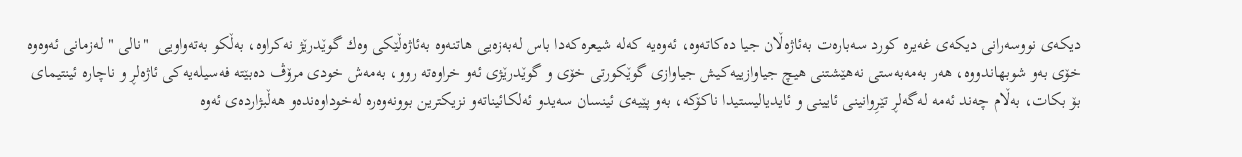دیكه‌ى نووسه‌رانى دیكه‌ى غه‌یره‌ كورد سه‌باره‌ت به‌ئاژه‌ڵان جیا ده‌كاته‌وه‌، ئه‌وه‌یه‌ كه‌له‌ شیعره‌كه‌دا باس له‌به‌زه‌یى هاتنه‌وه‌ به‌ئاژه‌ڵێكى وه‌ك گوێدرێژ نه‌كراوه‌، به‌ڵكو به‌ته‌واویى  "نالى " له‌زمانى ئه‌وه‌وه‌ خۆى به‌و شوبهاندووه‌، هه‌ر به‌مه‌به‌ستى نه‌هێشتنى هیچ جیاوازییه‌كیش جیاوازى گوێكورتى خۆى و گوێدرێژى ئه‌و خراوه‌ته‌ روو، به‌مه‌ش خودى مرۆڤ ده‌بێته‌ فه‌سیله‌یه‌كى ئاژه‌لڕ و ناچاره‌ ئینتیماى بۆ بكات، به‌ڵام چه‌ند ئه‌مه‌ له‌گه‌لڕ تێرِوانینى ئایینى و ئایدیالیستیدا ناكۆكه‌، به‌و پێیه‌ى ئینسان سه‌یدو ئه‌لكائیناته‌و نزیكترین بوونه‌وه‌ره‌ له‌خوداوه‌نده‌و هه‌ڵبژارده‌ى ئه‌وه‌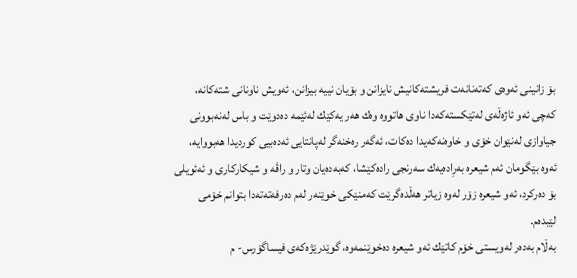بۆ زانینى ئه‌وه‌ى كه‌ته‌نانه‌ت فریشته‌كانیش نایزانن و بۆیان نییه‌ بیزانن، ئه‌ویش ناونانى شته‌كانه‌، كه‌چى ئه‌و ئاژه‌ڵه‌ى له‌تێكسته‌كه‌دا ناوى هاتووه‌ وه‌ك هه‌ر یه‌كێك له‌ئێمه‌ ده‌دوێت و باس له‌نه‌بوونى جیاوازى له‌نێوان خۆى و خاوه‌نه‌كه‌یدا ده‌كات، ئه‌گه‌ر ره‌خنه‌گر له‌پانتایى ئه‌ده‌بیى كوردیدا هه‌بووایه‌، ئه‌وه‌ بێگومان ئه‌م شیعره‌ به‌رِاده‌یه‌ك سه‌رنجى راده‌كێشا، كه‌به‌ده‌یان وتار و راڤه‌ و شیكاركارى و ئه‌ئویلى بۆ ده‌ركرد، ئه‌و شیعره‌ زۆر له‌وه‌ زیاتر هه‌ڵده‌گرێت كه‌منێكى خوێنه‌ر له‌م ده‌رفه‌ته‌ته‌دا بتوانم خۆمى لێبده‌م.
به‌ڵام به‌ده‌ر له‌ویستى خۆم كاتێك ئه‌و شیعره‌ ده‌خوێنمه‌وه‌، گوێدرێژه‌كه‌ى فیساگۆرس- م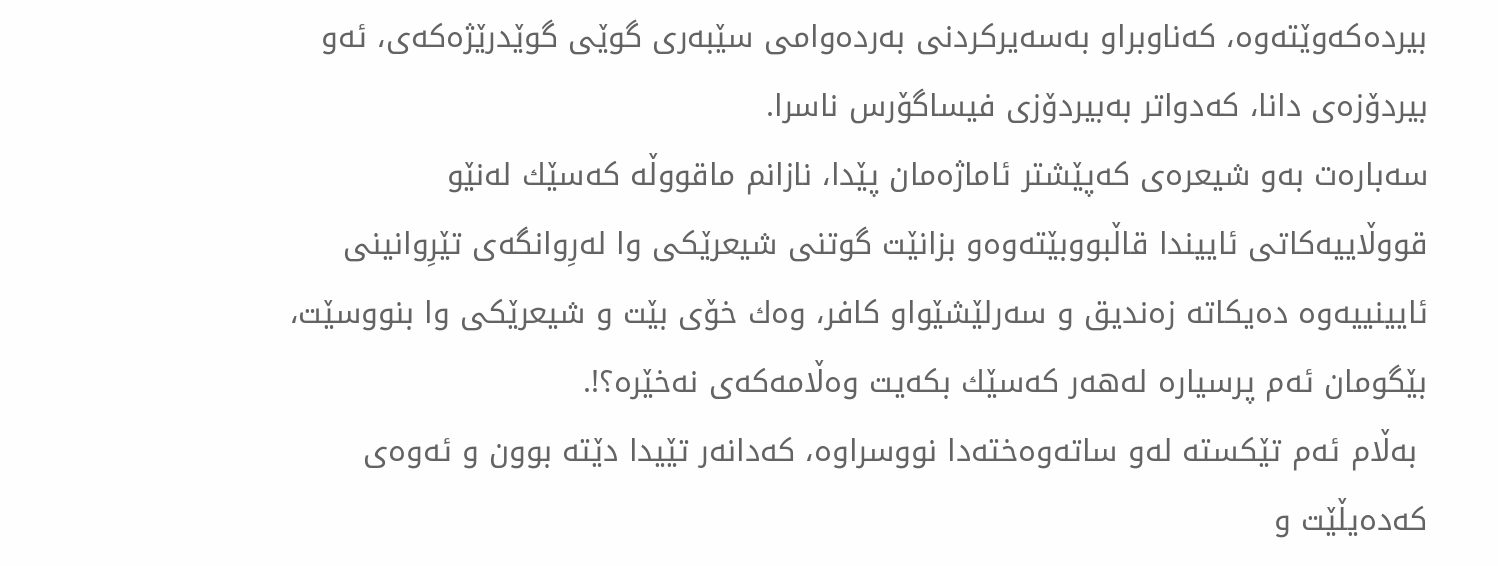بیرده‌كه‌وێته‌وه‌، كه‌ناوبراو به‌سه‌یركردنى به‌رده‌وامى سێبه‌رى گوێى گوێدرێژه‌كه‌ى، ئه‌و بیردۆزه‌ى دانا، كه‌دواتر به‌بیردۆزى فیساگۆرس ناسرا.
سه‌باره‌ت به‌و شیعره‌ى كه‌پێشتر ئاماژه‌مان پێدا، نازانم ماقووڵه‌ كه‌سێك له‌نێو قووڵاییه‌كاتى ئاییندا قاڵبووبێته‌وه‌و بزانێت گوتنى شیعرێكى وا له‌رِوانگه‌ى تێرِوانینى ئایینییه‌وه‌ ده‌یكاته‌ زه‌ندیق و سه‌رلێشێواو كافر، وه‌ك خۆى بێت و شیعرێكى وا بنووسێت، بێگومان ئه‌م پرسیاره‌ له‌هه‌ر كه‌سێك بكه‌یت وه‌ڵامه‌كه‌ى نه‌خێره‌؟!.
 به‌ڵام ئه‌م تێكسته‌ له‌و ساته‌وه‌خته‌دا نووسراوه‌، كه‌دانه‌ر تێیدا دێته‌ بوون و ئه‌وه‌ى كه‌ده‌یڵێت و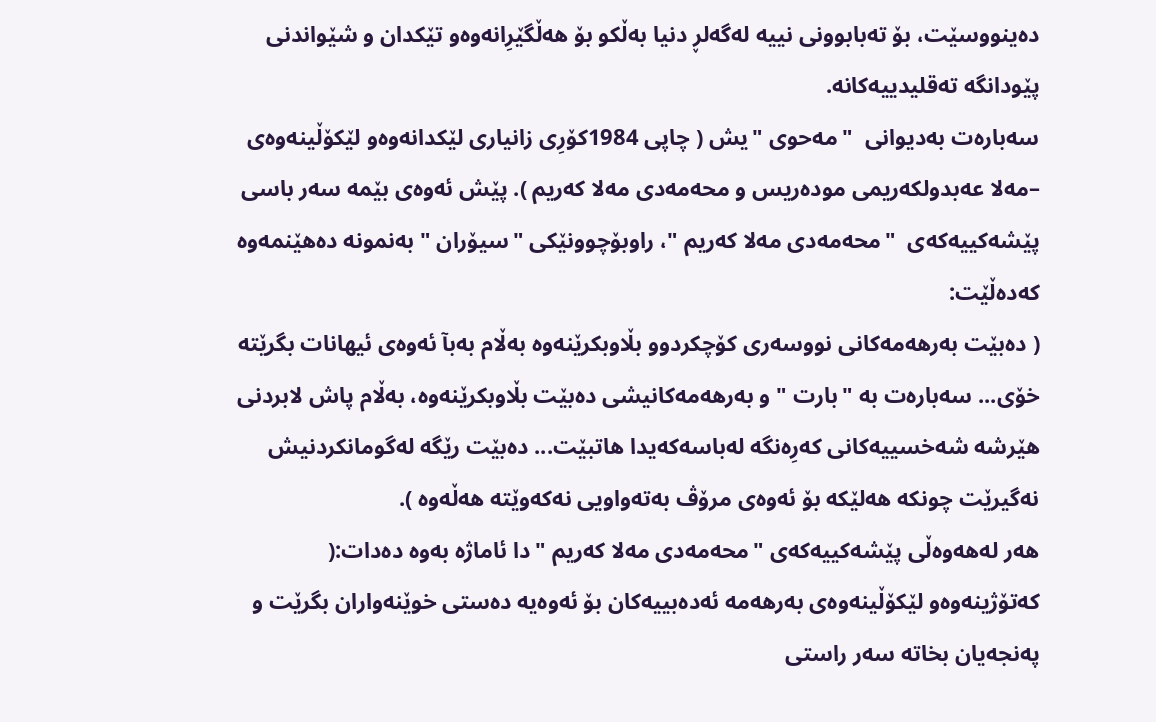ده‌ینووسێت، بۆ ته‌بابوونى نییه‌ له‌گه‌لڕ دنیا به‌ڵكو بۆ هه‌ڵگێرِانه‌وه‌و تێكدان و شێواندنى پێودانگه‌ ته‌قلیدییه‌كانه‌.
سه‌باره‌ت به‌دیوانى  "مه‌حوى "یش ( چاپى 1984كۆرِى زانیارى لێكدانه‌وه‌و لێكۆڵینه‌وه‌ى –مه‌لا عه‌بدولكه‌ریمى موده‌ریس و محه‌مه‌دى مه‌لا كه‌ریم ). پێش ئه‌وه‌ى بێمه‌ سه‌ر باسى پێشه‌كییه‌كه‌ى  "محه‌مه‌دى مه‌لا كه‌ریم "، راوبۆچوونێكى "سیۆران " به‌نمونه‌ ده‌هێنمه‌وه‌ كه‌ده‌ڵێت:
( ده‌بێت به‌رهه‌مه‌كانى نووسه‌رى كۆچكردوو بڵاوبكرێنه‌وه‌ به‌ڵام به‌بآ ئه‌وه‌ى ئیهانات بگرێته‌ خۆى... سه‌باره‌ت به‌ "بارت " و به‌رهه‌مه‌كانیشى ده‌بێت بڵاوبكرێنه‌وه‌، به‌ڵام پاش لابردنى هێرشه‌ شه‌خسییه‌كانى كه‌رِه‌نگه‌ له‌باسه‌كه‌یدا هاتبێت... ده‌بێت رێگه‌ له‌گومانكردنیش نه‌گیرێت چونكه‌ هه‌لێكه‌ بۆ ئه‌وه‌ى مرۆڤ به‌ته‌واویى نه‌كه‌وێته‌ هه‌ڵه‌وه‌ ).
هه‌ر له‌هه‌وه‌ڵى پێشه‌كییه‌كه‌ى "محه‌مه‌دى مه‌لا كه‌ریم "دا ئاماژه‌ به‌وه‌ ده‌دات:( كه‌تۆژینه‌وه‌و لێكۆڵینه‌وه‌ى به‌رهه‌مه‌ ئه‌ده‌بییه‌كان بۆ ئه‌وه‌یه‌ ده‌ستى خوێنه‌واران بگرێت و په‌نجه‌یان بخاته‌ سه‌ر راستى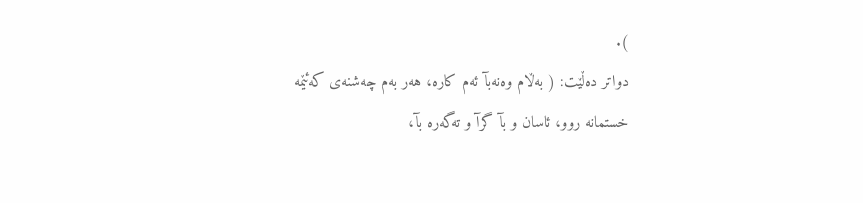).
دواتر ده‌ڵێت: ( به‌ڵام وه‌نه‌بآ ئه‌م كاره‌، هه‌ر به‌م چه‌شنه‌ى كه‌ئێمه‌ خستمانه‌ روو، ئاسان و بآ گرآ و ته‌گه‌ره‌ بآ،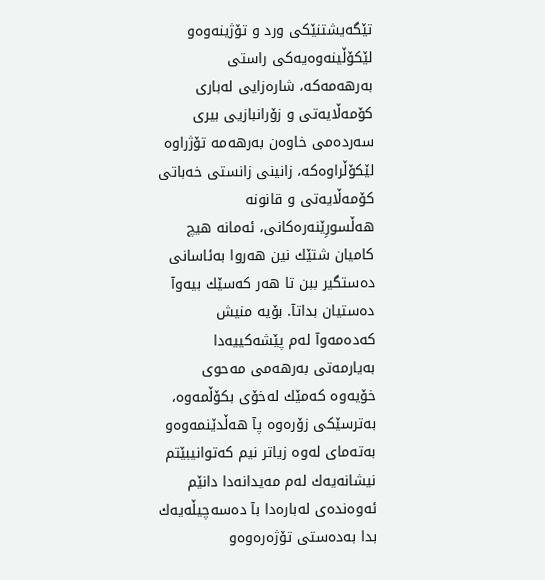تێگه‌یشتنێكى ورد و تۆژینه‌وه‌و لێكۆڵینه‌وه‌یه‌كى راستى به‌رهه‌مه‌كه‌، شاره‌زایى له‌بارى كۆمه‌ڵایه‌تى و زۆرانبازیى بیرى سه‌رده‌مى خاوه‌ن به‌رهه‌مه‌ تۆژراوه‌ لێكۆڵراوه‌كه‌، زانینى زانستى خه‌باتى كۆمه‌ڵایه‌تى و قانونه‌ هه‌ڵسورِێنه‌ره‌كانى، ئه‌مانه‌ هیچ كامیان شتێك نین هه‌روا به‌ئاسانى ده‌ستگیر ببن تا هه‌ر كه‌سێك بیه‌وآ ده‌ستیان بداتآ. بۆیه‌ منیش كه‌ده‌مه‌وآ له‌م پێشه‌كییه‌دا به‌یارمه‌تى به‌رهه‌مى مه‌حوى خۆیه‌وه‌ كه‌مێك له‌خۆى بكۆڵمه‌وه‌، به‌ترسێكى زۆره‌وه‌ پآ هه‌ڵدێنمه‌وه‌و به‌ته‌ماى له‌وه‌ زیاتر نیم كه‌توانیبێتم نیشانه‌یه‌ك له‌م مه‌یدانه‌دا دانێم ئه‌وه‌نده‌ى له‌باره‌دا بآ ده‌سه‌چیڵه‌یه‌ك بدا به‌ده‌ستى تۆژه‌ره‌وه‌و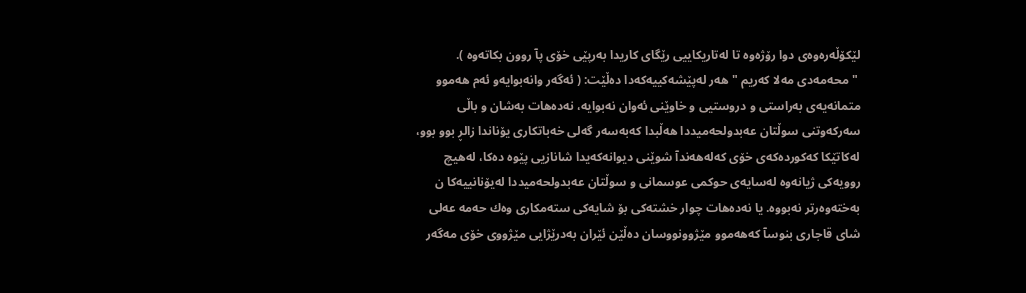لێكۆڵه‌ره‌وه‌ى دوا رۆژه‌وه‌ تا له‌تاریكاییى رێگاى كاریدا به‌رپێى خۆى پآ روون بكاته‌وه‌ ).
 "محه‌مه‌دى مه‌لا كه‌ریم " هه‌ر له‌پێشه‌كییه‌كه‌دا ده‌ڵێت: ( ئه‌گه‌ر وانه‌بوایه‌و ئه‌م هه‌موو متمانه‌یه‌ى به‌راستى و دروستیى و خاوێنى ئه‌وان نه‌بوایه‌، نه‌ده‌هات به‌شان و باڵى سه‌ركه‌وتنى سوڵتان عه‌بدولحه‌میددا هه‌ڵبدا كه‌به‌سه‌ر گه‌لى خه‌باتكارى یۆناندا زالڕ بوو بوو، له‌كاتێكا كه‌كورده‌كه‌ى خۆى كه‌له‌هه‌ندآ شوێنى دیوانه‌كه‌یدا شانازیى پێوه‌ ده‌كا، له‌هیچ روویه‌كى ژیانه‌وه‌ له‌سایه‌ى حوكمى عوسمانى و سوڵتان عه‌بدولحه‌میددا له‌یۆنانییه‌كا ن به‌خته‌وه‌رتر نه‌بووه‌. یا نه‌ده‌هات چوار خشته‌كى بۆ شایه‌كى سته‌مكارى وه‌ك حه‌مه‌ عه‌لى شاى قاجارى بنوسآ كه‌هه‌موو مێژوونووسان ده‌ڵێن ئێران به‌درێژایى مێژووى خۆى مه‌گه‌ر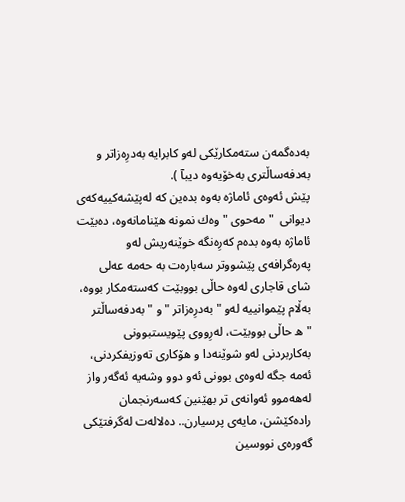به‌ده‌گمه‌ن سته‌مكارێكى له‌و كابرایه‌ به‌درِه‌زاتر و به‌دفه‌ساڵترى به‌خۆیه‌وه‌ دیبآ ).
پێش ئه‌وه‌ى ئاماژه‌ به‌وه‌ بده‌ین كه‌ له‌پێشه‌كییه‌كه‌ى دیوانى  "مه‌حوى " وه‌ك نمونه‌ هێنامانه‌وه‌، ده‌بێت ئاماژه‌ به‌وه‌ بده‌م كه‌رِه‌نگه‌ خوێنه‌ریش له‌و په‌ره‌گرافه‌ى پێشووتر سه‌باره‌ت به‌ حه‌مه‌ عه‌لى شاى قاجارى له‌وه‌ حاڵى بووبێت كه‌سته‌مكار بووه‌، به‌ڵام پێموانییه‌ له‌و "به‌درِه‌زاتر " و "به‌دفه‌ساڵتر "ه‌ حاڵى بووبێت، له‌رِووى پێویستبوونى به‌كاربردنى له‌و شوێنه‌دا و هۆكارى ته‌وزیفكردنى، ئه‌مه‌ جگه‌ له‌وه‌ى بوونى ئه‌و دوو وشه‌یه‌ ئه‌گه‌ر واز له‌هه‌موو ئه‌وانه‌ى تر بهێنین كه‌سه‌رنجمان راده‌كێشن، مایه‌ى پرسیارن.. ده‌لاله‌ت له‌گرفتێكى گه‌وره‌ى نووسین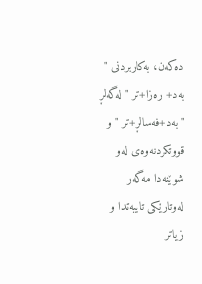ده‌كه‌ن، به‌كاربردنى " به‌د+ ره‌زا+تر " له‌گه‌لڕ "به‌د+فه‌سالڕ+تر " و قووتكردنه‌وه‌ى له‌و شوێنه‌دا مه‌گه‌ر له‌وتارێكى تایبه‌تدا و زیاتر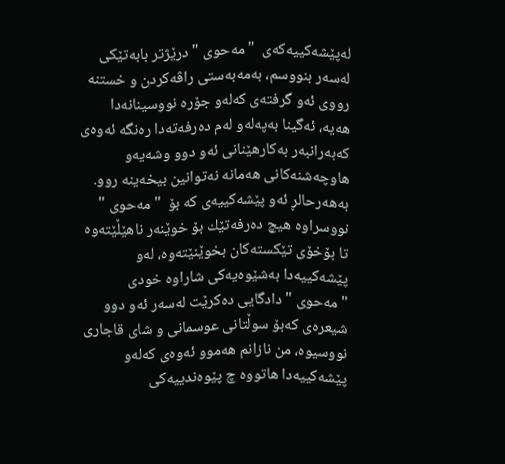له‌پێشه‌كییه‌كه‌ى  "مه‌حوى " درێژتر بابه‌تێكى له‌سه‌ر بنووسم، به‌مه‌به‌ستى راڤه‌كردن و خستنه‌ رووى ئه‌و گرفته‌ى كه‌له‌و جۆره‌ نووسینانه‌دا هه‌یه‌، ئه‌گینا به‌په‌له‌و له‌م ده‌رفه‌ته‌دا ره‌نگه‌ ئه‌وه‌ى كه‌به‌رانبه‌ر به‌كارهێنانى ئه‌و دوو وشه‌یه‌و هاوچه‌شنه‌كانى هه‌مانه‌ نه‌توانین بیخه‌ینه‌ روو.
به‌هه‌رحالڕ ئه‌و پێشه‌كییه‌ى كه‌ بۆ  "مه‌حوى " نووسراوه‌ هیچ ده‌رفه‌تێك بۆ خوێنه‌ر ناهێڵێته‌وه‌ تا بۆخۆى تێكسته‌كان بخوێنێته‌وه‌، له‌و پێشه‌كییه‌دا به‌شێوه‌یه‌كى شاراوه‌ خودى  "مه‌حوى " دادگایى ده‌كرێت له‌سه‌ر ئه‌و دوو شیعره‌ى كه‌بۆ سوڵتانى عوسمانى و شاى قاجارى نووسیوه‌، من نازانم هه‌موو ئه‌وه‌ى كه‌له‌و پێشه‌كییه‌دا هاتووه‌ چ پێوه‌ندییه‌كى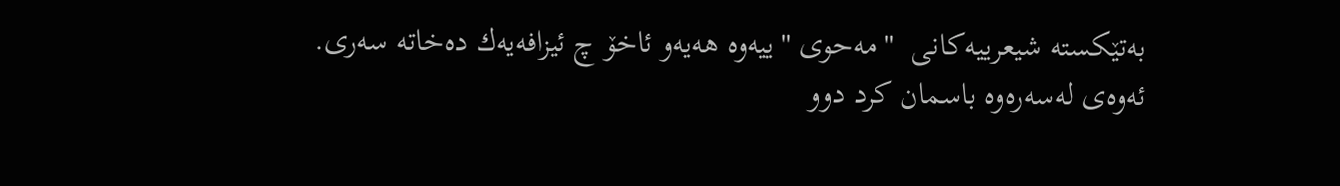به‌تێكسته‌ شیعرییه‌كانى  "مه‌حوى "ییه‌وه‌ هه‌یه‌و ئاخۆ چ ئیزافه‌یه‌ك ده‌خاته‌ سه‌رى.
ئه‌وه‌ى له‌سه‌ره‌وه‌ باسمان كرد دوو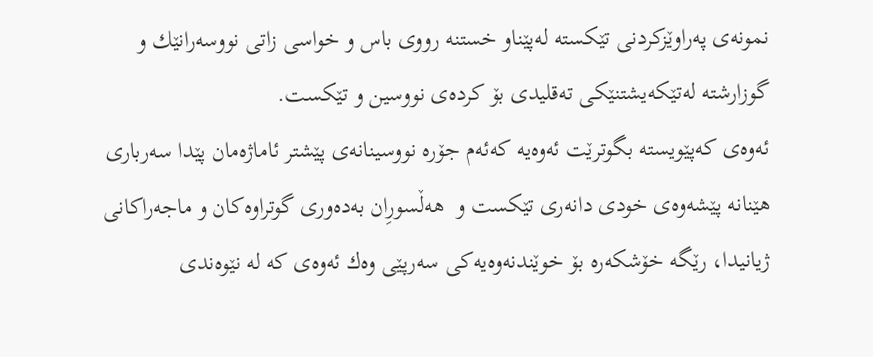نمونه‌ى په‌راوێزكردنى تێكسته‌ له‌پێناو خستنه‌ رووى باس و خواسى زاتى نووسه‌رانێك و گوزارشته‌ له‌تێكه‌یشتنێكى ته‌قلیدى بۆ كرده‌ى نووسین و تێكست.
ئه‌وه‌ى كه‌پێویسته‌ بگوترێت ئه‌وه‌یه‌ كه‌ئه‌م جۆره‌ نووسینانه‌ى پێشتر ئاماژه‌مان پێدا سه‌ربارى هێنانه‌ پێشه‌وه‌ى خودى دانه‌رى تێكست و  هه‌ڵسورِان به‌ده‌ورى گوتراوه‌كان و ماجه‌راكانى ژیانیدا، رێگه‌ خۆشكه‌ره‌ بۆ خوێندنه‌وه‌یه‌كى سه‌رپێى وه‌ك ئه‌وه‌ى كه‌ له‌ نێوه‌ندى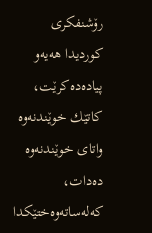رۆشنفكرى كوردیدا هه‌یه‌و پیاده‌ده‌كرێت، كاتێك خوێندنه‌وه‌ واتاى خوێندنه‌وه‌ ده‌دات، كه‌له‌ساته‌وه‌ختێكدا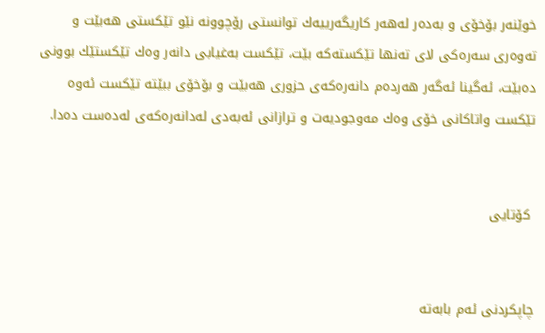خوێنه‌ر بۆخۆى و به‌ده‌ر له‌هه‌ر كاریگه‌رییه‌ك توانستى رۆچوونه‌ نێو تێكستى هه‌بێت و ته‌وه‌رى سه‌ره‌كى لاى ته‌نها تێكسته‌كه‌ بێت، تێكست به‌غیابى دانه‌ر وه‌ك تێكستێك بوونى ده‌بێت، ئه‌گینا ئه‌گه‌ر هه‌رده‌م دانه‌ره‌كه‌ى حزورى هه‌بێت و بۆخۆى ببێته‌ تێكست ئه‌وه‌ تێكست واتاكانى خۆى وه‌ك مه‌وجودیه‌ت و ترازانى ئه‌به‌دى له‌دانه‌ره‌كه‌ى له‌ده‌ست ده‌دا.


 كۆتایى


چاپكردنی ئه‌م بابه‌ته‌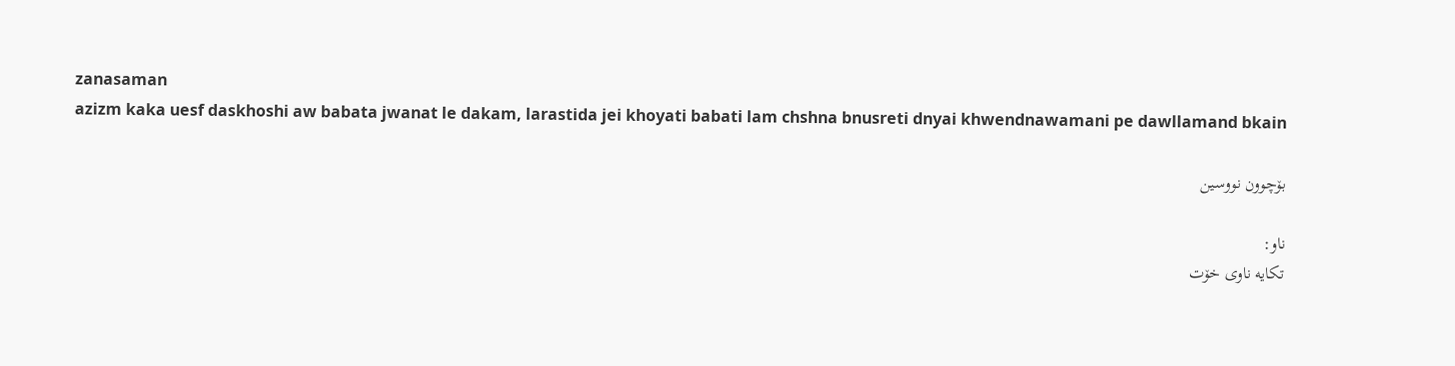zanasaman
azizm kaka uesf daskhoshi aw babata jwanat le dakam, larastida jei khoyati babati lam chshna bnusreti dnyai khwendnawamani pe dawllamand bkain

بۆچوون نووسین

ناو:
تكایه‌ ناوی خۆت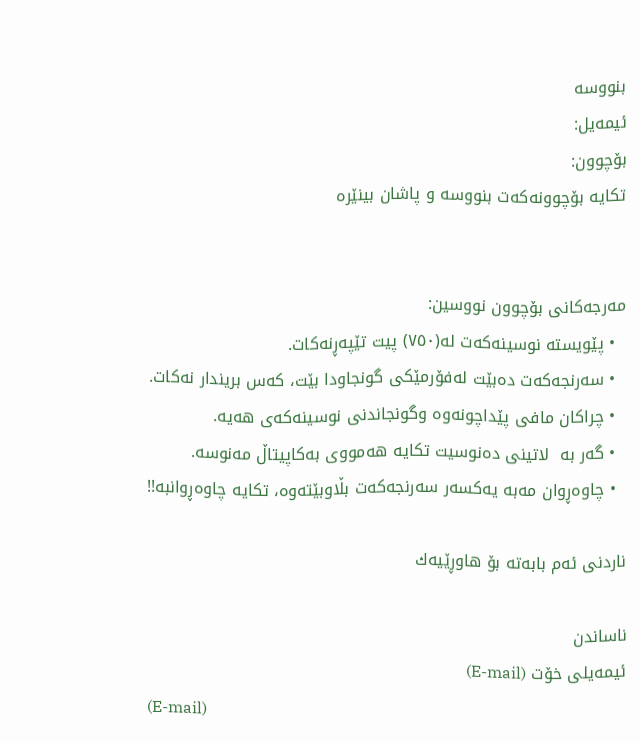بنووسه‌
ئیمه‌یل:
بۆچوون:
تكایه‌ بۆچوونه‌كه‌ت بنووسه‌ و پاشان بینێره‌


مه‌رجه‌كانی بۆچوون نووسین:
  • پێویسته‌ نوسینه‌که‌ت له‌(٧٥٠) پیت تێپه‌ڕنه‌کات.
  • سه‌رنجه‌كه‌ت ده‌بێت له‌فۆرمێكی گونجاو‌دا بێت، كه‌س بریندار نه‌كات.
  • چراكان ‌مافی پێداچونه‌وه‌ وگونجاندنی نوسینه‌که‌ی هه‌یه.
  • گه‌ر به‌  لاتینی ده‌نوسیت تكایه‌ هه‌مووی به‌كاپیتاڵ مه‌نوسه‌.
  • چاوه‌ڕوان مه‌به یه‌کسه‌ر سه‌رنجه‌که‌ت بڵاوبێته‌وه، تکایه چاوه‌ڕوانبه!!

ناردنی ئه‌م بابه‌ته‌ بۆ هاوڕێیه‌ك

ناساندن
ئیمه‌یلی خۆت (E-mail)
(E-mail)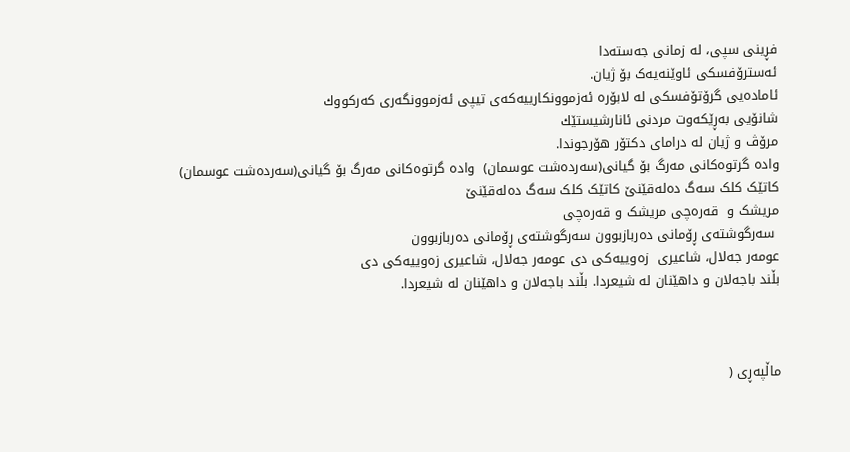فڕینی سپی، له زمانی جه‌سته‌دا
ئەسترۆفسکی ئاوێنەیەک بۆ ژیان.
ئاماده‌یی‌ گرۆتۆفسكی‌ له‌ لابۆره‌ ئه‌زموونكارییه‌كه‌ی‌ تیپی‌ ئه‌زموونگه‌ری‌ كه‌ركووك
شانۆیی به‌ڕێكه‌وت مردنی‌ ئانارشیستێك
مرۆڤ و ژیان له‌ درامای دکتۆر هۆرجوندا.
واده‌ گرتوه‌کانی مه‌رگ بۆ گیانی(سه‌رده‌شت عوسمان)  واده‌ گرتوه‌کانی مه‌رگ بۆ گیانی(سه‌رده‌شت عوسمان)
کاتێک کلک سه‌گ‌ ده‌له‌قێنێ کاتێک کلک سه‌گ‌ ده‌له‌قێنێ
مریشک و  قه‌ره‌چی مریشک و قه‌ره‌چی
 سه‌رگوشته‌ی‌ ڕۆمانی‌ ده‌ربازبوون سه‌رگوشته‌ی‌ ڕۆمانی‌ ده‌ربازبوون
عومه‌ر جه‌لال، شاعیری‌  زه‌وییه‌كی‌ دی‌ عومه‌ر جه‌لال، شاعیری‌ زه‌وییه‌كی‌ دی‌
بڵند باجەلان و داهێنان لە شیعردا. بڵند باجەلان و داهێنان لە شیعردا.



ماڵپه‌ڕی (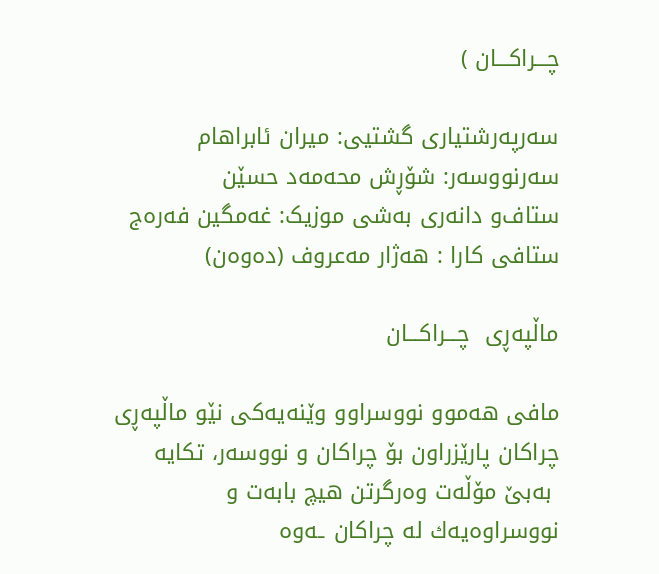چـــراکـــان )

سەرپەرشتیارى گشتیى: میران ئابراهام
سەرنووسەر: شۆڕش محەمەد حسێن
ستاف‌و دانه‌ری به‌شی موزیک: غەمگین فەرەج
ستافی کارا : هەژار مەعروف (دەوەن)

ماڵپه‌ڕی  چـــراکـــان

مافی هه‌موو نووسراوو وێنه‌یه‌کی نێو ماڵپه‌ڕی چراکان پارێزراون بۆ چراکان و نووسه‌ر، تكایه‌
 به‌بێ مۆڵه‌ت وه‌رگرتن هیچ بابه‌ت و نووسراوه‌یه‌ك له‌ چراکان ـه‌وه‌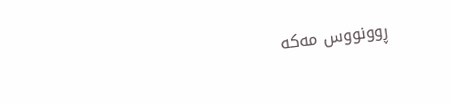ڕوونووس مه‌كه‌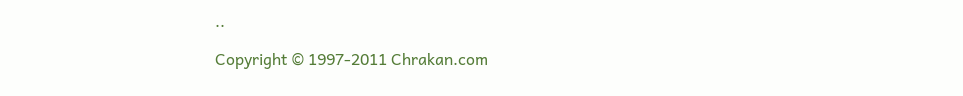..

Copyright © 1997-2011 Chrakan.com